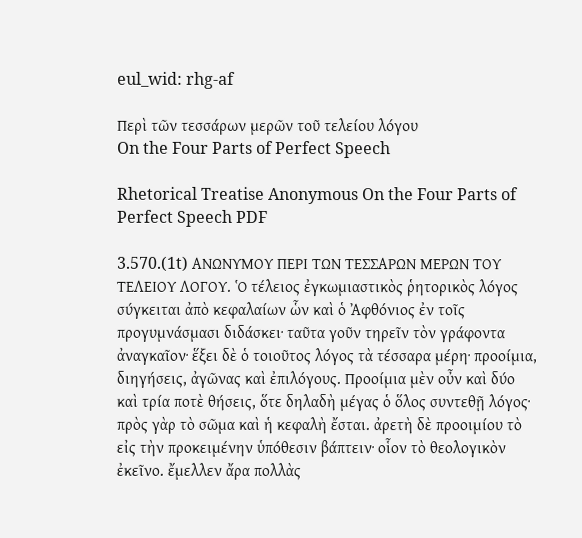eul_wid: rhg-af

Περὶ τῶν τεσσάρων μερῶν τοῦ τελείου λόγου
On the Four Parts of Perfect Speech

Rhetorical Treatise Anonymous On the Four Parts of Perfect Speech PDF

3.570.(1t) ΑΝΩΝΥΜΟΥ ΠΕΡΙ ΤΩΝ ΤΕΣΣΑΡΩΝ ΜΕΡΩΝ ΤΟΥ ΤΕΛΕΙΟΥ ΛΟΓΟΥ. Ὁ τέλειος ἐγκωμιαστικὸς ῥητορικὸς λόγος σύγκειται ἀπὸ κεφαλαίων ὧν καὶ ὁ Ἀφθόνιος ἐν τοῖς προγυμνάσμασι διδάσκει· ταῦτα γοῦν τηρεῖν τὸν γράφοντα ἀναγκαῖον· ἕξει δὲ ὁ τοιοῦτος λόγος τὰ τέσσαρα μέρη· προοίμια, διηγήσεις, ἀγῶνας καὶ ἐπιλόγους. Προοίμια μὲν οὖν καὶ δύο καὶ τρία ποτὲ θήσεις, ὅτε δηλαδὴ μέγας ὁ ὅλος συντεθῇ λόγος· πρὸς γὰρ τὸ σῶμα καὶ ἡ κεφαλὴ ἔσται. ἀρετὴ δὲ προοιμίου τὸ εἰς τὴν προκειμένην ὑπόθεσιν βάπτειν· οἷον τὸ θεολογικὸν ἐκεῖνο. ἔμελλεν ἄρα πολλὰς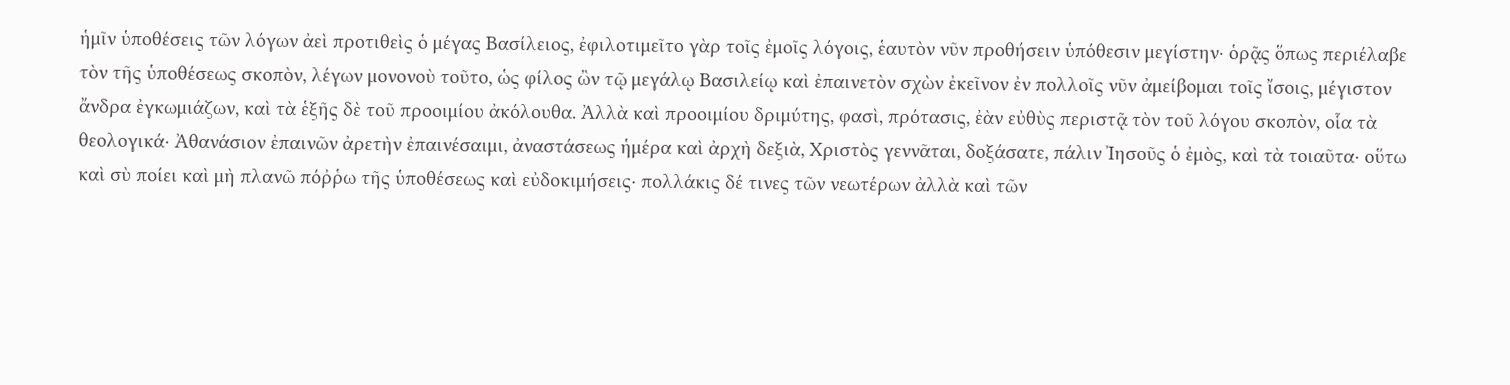ἡμῖν ὑποθέσεις τῶν λόγων ἀεὶ προτιθεὶς ὁ μέγας Βασίλειος, ἐφιλοτιμεῖτο γὰρ τοῖς ἐμοῖς λόγοις, ἑαυτὸν νῦν προθήσειν ὑπόθεσιν μεγίστην· ὁρᾷς ὅπως περιέλαβε τὸν τῆς ὑποθέσεως σκοπὸν, λέγων μονονοὺ τοῦτο, ὡς φίλος ὢν τῷ μεγάλῳ Βασιλείῳ καὶ ἐπαινετὸν σχὼν ἐκεῖνον ἐν πολλοῖς νῦν ἀμείβομαι τοῖς ἴσοις, μέγιστον ἄνδρα ἐγκωμιάζων, καὶ τὰ ἑξῆς δὲ τοῦ προοιμίου ἀκόλουθα. Ἀλλὰ καὶ προοιμίου δριμύτης, φασὶ, πρότασις, ἐὰν εὐθὺς περιστᾷ τὸν τοῦ λόγου σκοπὸν, οἷα τὰ θεολογικά· Ἀθανάσιον ἐπαινῶν ἀρετὴν ἐπαινέσαιμι, ἀναστάσεως ἡμέρα καὶ ἀρχὴ δεξιὰ, Χριστὸς γεννᾶται, δοξάσατε, πάλιν Ἰησοῦς ὁ ἐμὸς, καὶ τὰ τοιαῦτα· οὕτω καὶ σὺ ποίει καὶ μὴ πλανῶ πόῤῥω τῆς ὑποθέσεως καὶ εὐδοκιμήσεις· πολλάκις δέ τινες τῶν νεωτέρων ἀλλὰ καὶ τῶν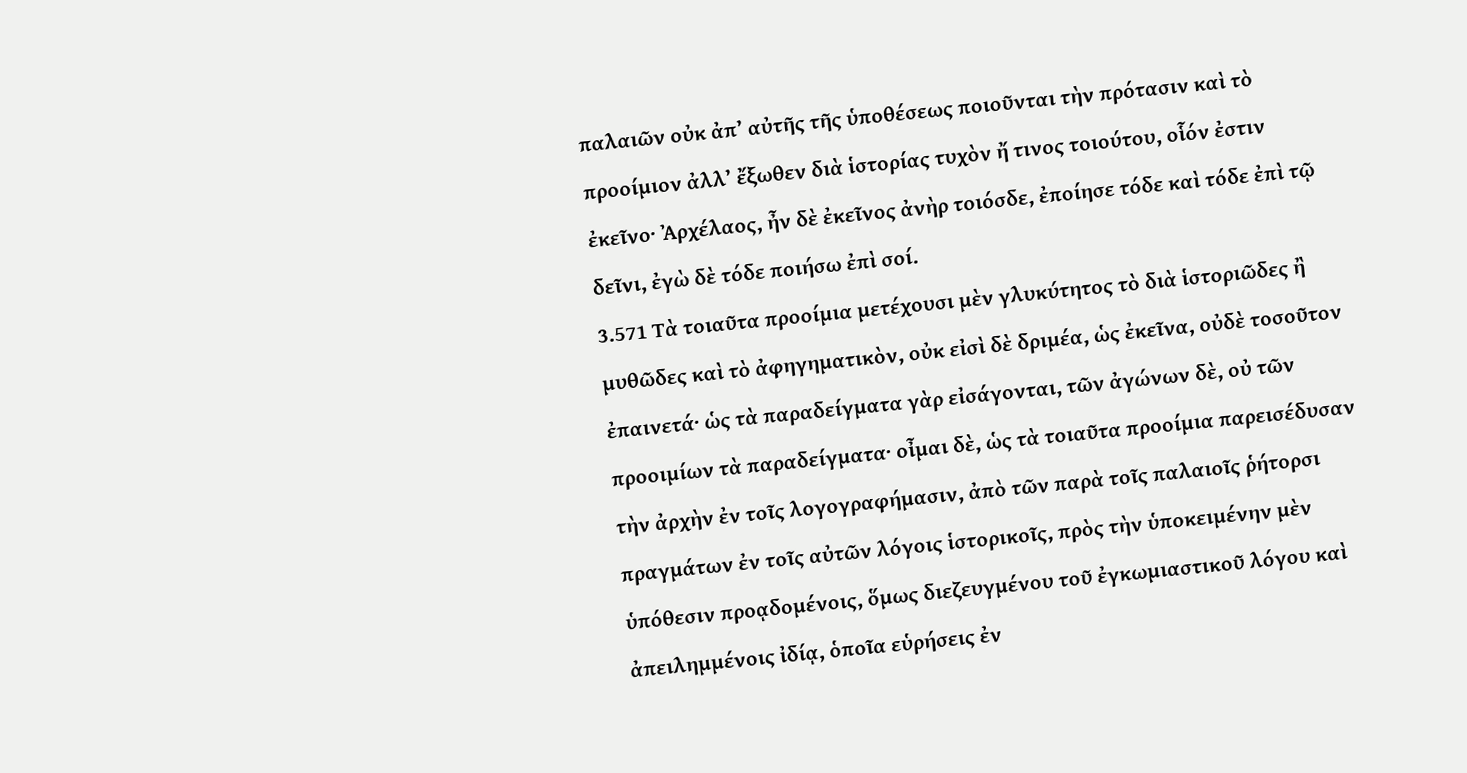παλαιῶν οὐκ ἀπ’ αὐτῆς τῆς ὑποθέσεως ποιοῦνται τὴν πρότασιν καὶ τὸ προοίμιον ἀλλ’ ἔξωθεν διὰ ἱστορίας τυχὸν ἤ τινος τοιούτου, οἷόν ἐστιν ἐκεῖνο· Ἀρχέλαος, ἦν δὲ ἐκεῖνος ἀνὴρ τοιόσδε, ἐποίησε τόδε καὶ τόδε ἐπὶ τῷ δεῖνι, ἐγὼ δὲ τόδε ποιήσω ἐπὶ σοί.
3.571 Τὰ τοιαῦτα προοίμια μετέχουσι μὲν γλυκύτητος τὸ διὰ ἱστοριῶδες ἢ μυθῶδες καὶ τὸ ἀφηγηματικὸν, οὐκ εἰσὶ δὲ δριμέα, ὡς ἐκεῖνα, οὐδὲ τοσοῦτον ἐπαινετά· ὡς τὰ παραδείγματα γὰρ εἰσάγονται, τῶν ἀγώνων δὲ, οὐ τῶν προοιμίων τὰ παραδείγματα· οἶμαι δὲ, ὡς τὰ τοιαῦτα προοίμια παρεισέδυσαν τὴν ἀρχὴν ἐν τοῖς λογογραφήμασιν, ἀπὸ τῶν παρὰ τοῖς παλαιοῖς ῥήτορσι πραγμάτων ἐν τοῖς αὐτῶν λόγοις ἱστορικοῖς, πρὸς τὴν ὑποκειμένην μὲν ὑπόθεσιν προᾳδομένοις, ὅμως διεζευγμένου τοῦ ἐγκωμιαστικοῦ λόγου καὶ ἀπειλημμένοις ἰδίᾳ, ὁποῖα εὑρήσεις ἐν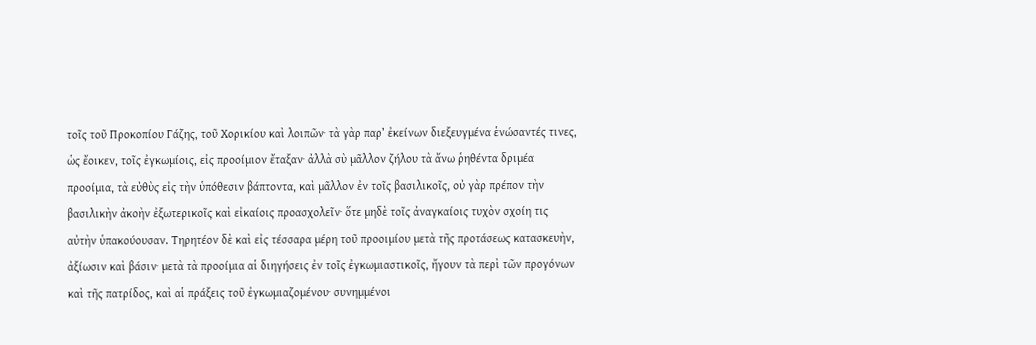τοῖς τοῦ Προκοπίου Γάζης, τοῦ Χορικίου καὶ λοιπῶν· τὰ γὰρ παρ’ ἐκείνων διεξευγμένα ἑνώσαντές τινες, ὡς ἔοικεν, τοῖς ἐγκωμίοις, εἰς προοίμιον ἔταξαν· ἀλλὰ σὺ μᾶλλον ζήλου τὰ ἄνω ῥηθέντα δριμέα προοίμια, τὰ εὐθὺς εἰς τὴν ὑπόθεσιν βάπτοντα, καὶ μᾶλλον ἐν τοῖς βασιλικοῖς, οὐ γὰρ πρέπον τὴν βασιλικὴν ἀκοὴν ἐξωτερικοῖς καὶ εἰκαίοις προασχολεῖν· ὅτε μηδὲ τοῖς ἀναγκαίοις τυχὸν σχοίη τις αὐτὴν ὑπακούουσαν. Τηρητέον δὲ καὶ εἰς τέσσαρα μέρη τοῦ προοιμίου μετὰ τῆς προτάσεως κατασκευὴν, ἀξίωσιν καὶ βάσιν· μετὰ τὰ προοίμια αἱ διηγήσεις ἐν τοῖς ἐγκωμιαστικοῖς, ἤγουν τὰ περὶ τῶν προγόνων καὶ τῆς πατρίδος, καὶ αἱ πράξεις τοῦ ἐγκωμιαζομένου· συνημμένοι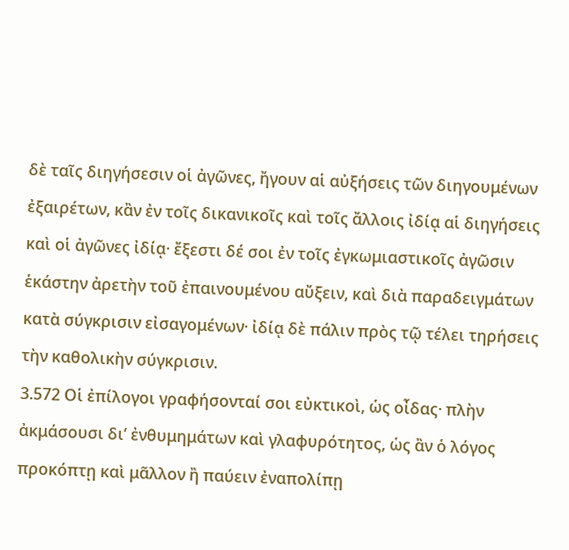δὲ ταῖς διηγήσεσιν οἱ ἀγῶνες, ἤγουν αἱ αὐξήσεις τῶν διηγουμένων ἐξαιρέτων, κἂν ἐν τοῖς δικανικοῖς καὶ τοῖς ἄλλοις ἰδίᾳ αἱ διηγήσεις καὶ οἱ ἀγῶνες ἰδίᾳ· ἔξεστι δέ σοι ἐν τοῖς ἐγκωμιαστικοῖς ἀγῶσιν ἑκάστην ἀρετὴν τοῦ ἐπαινουμένου αὔξειν, καὶ διὰ παραδειγμάτων κατὰ σύγκρισιν εἰσαγομένων· ἰδίᾳ δὲ πάλιν πρὸς τῷ τέλει τηρήσεις τὴν καθολικὴν σύγκρισιν.
3.572 Οἱ ἐπίλογοι γραφήσονταί σοι εὐκτικοὶ, ὡς οἶδας· πλὴν ἀκμάσουσι δι’ ἐνθυμημάτων καὶ γλαφυρότητος, ὡς ἂν ὁ λόγος προκόπτῃ καὶ μᾶλλον ἢ παύειν ἐναπολίπῃ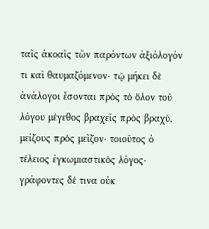ταῖς ἀκοαῖς τῶν παρόντων ἀξιόλογόν τι καὶ θαυμαζόμενον· τῷ μήκει δὲ ἀνάλογοι ἔσονται πρὸς τὸ ὅλον τοῦ λόγου μέγεθος βραχεῖς πρὸς βραχὺ, μείζους πρὸς μεῖζον· τοιοῦτος ὁ τέλειος ἐγκωμιαστικὸς λόγος· γράφοντες δέ τινα οὐκ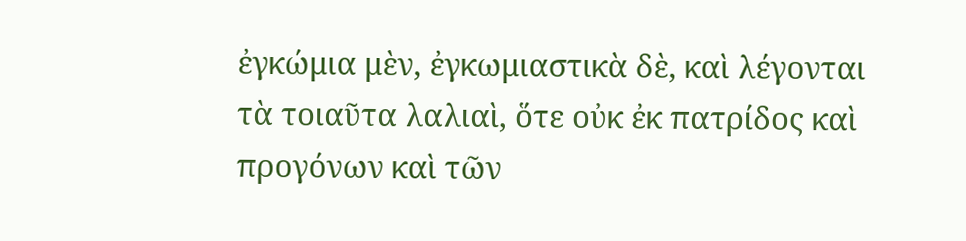ἐγκώμια μὲν, ἐγκωμιαστικὰ δὲ, καὶ λέγονται τὰ τοιαῦτα λαλιαὶ, ὅτε οὐκ ἐκ πατρίδος καὶ προγόνων καὶ τῶν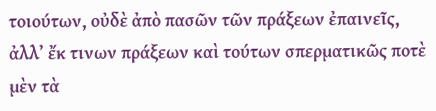τοιούτων, οὐδὲ ἀπὸ πασῶν τῶν πράξεων ἐπαινεῖς, ἀλλ’ ἔκ τινων πράξεων καὶ τούτων σπερματικῶς ποτὲ μὲν τὰ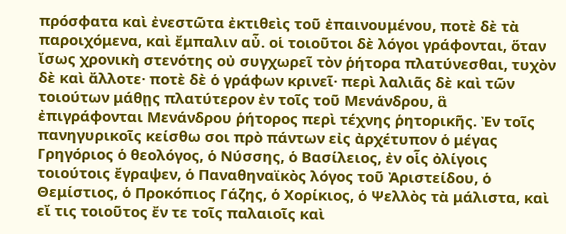πρόσφατα καὶ ἐνεστῶτα ἐκτιθεὶς τοῦ ἐπαινουμένου, ποτὲ δὲ τὰ παροιχόμενα, καὶ ἔμπαλιν αὖ. οἱ τοιοῦτοι δὲ λόγοι γράφονται, ὅταν ἴσως χρονικὴ στενότης οὐ συγχωρεῖ τὸν ῥήτορα πλατύνεσθαι, τυχὸν δὲ καὶ ἄλλοτε· ποτὲ δὲ ὁ γράφων κρινεῖ· περὶ λαλιᾶς δὲ καὶ τῶν τοιούτων μάθῃς πλατύτερον ἐν τοῖς τοῦ Μενάνδρου, ἃ ἐπιγράφονται Μενάνδρου ῥήτορος περὶ τέχνης ῥητορικῆς. Ἐν τοῖς πανηγυρικοῖς κείσθω σοι πρὸ πάντων εἰς ἀρχέτυπον ὁ μέγας Γρηγόριος ὁ θεολόγος, ὁ Νύσσης, ὁ Βασίλειος, ἐν οἷς ὀλίγοις τοιούτοις ἔγραψεν, ὁ Παναθηναϊκὸς λόγος τοῦ Ἀριστείδου, ὁ Θεμίστιος, ὁ Προκόπιος Γάζης, ὁ Χορίκιος, ὁ Ψελλὸς τὰ μάλιστα, καὶ εἴ τις τοιοῦτος ἔν τε τοῖς παλαιοῖς καὶ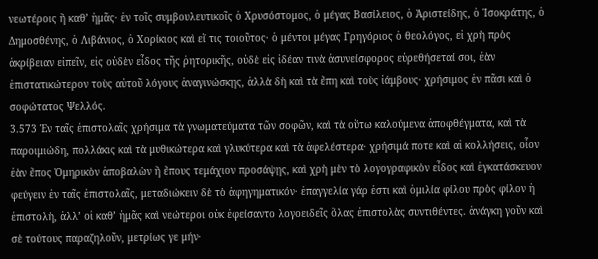νεωτέροις ἢ καθ’ ἡμᾶς· ἐν τοῖς συμβουλευτικοῖς ὁ Χρυσόστομος, ὁ μέγας Βασίλειος, ὁ Ἀριστείδης, ὁ Ἰσοκράτης, ὁ Δημοσθένης, ὁ Λιβάνιος, ὁ Χορίκιος καὶ εἴ τις τοιοῦτος· ὁ μέντοι μέγας Γρηγόριος ὁ θεολόγος, εἰ χρὴ πρὸς ἀκρίβειαν εἰπεῖν, εἰς οὐδὲν εἶδος τῆς ῥητορικῆς, οὐδὲ εἰς ἰδέαν τινὰ ἀσυνείσφορος εὑρεθήσεταί σοι, ἐὰν ἐπιστατικώτερον τοὺς αὐτοῦ λόγους ἀναγινώσκῃς, ἀλλὰ δὴ καὶ τὰ ἔπη καὶ τοὺς ἰάμβους· χρήσιμος ἐν πᾶσι καὶ ὁ σοφώτατος Ψελλός.
3.573 Ἐν ταῖς ἐπιστολαῖς χρήσιμα τὰ γνωματεύματα τῶν σοφῶν, καὶ τὰ οὕτω καλούμενα ἀποφθέγματα, καὶ τὰ παροιμιώδη, πολλάκις καὶ τὰ μυθικώτερα καὶ γλυκύτερα καὶ τὰ ἀφελέστερα· χρήσιμά ποτε καὶ αἱ κολλήσεις, οἷον ἐὰν ἔπος Ὁμηρικὸν ἀποβαλὼν ἢ ἔπους τεμάχιον προσάψῃς, καὶ χρὴ μὲν τὸ λογογραφικὸν εἶδος καὶ ἐγκατάσκευον φεύγειν ἐν ταῖς ἐπιστολαῖς, μεταδιώκειν δὲ τὸ ἀφηγηματικόν· ἐπαγγελία γάρ ἐστι καὶ ὁμιλία φίλου πρὸς φίλον ἡ ἐπιστολὴ, ἀλλ’ οἱ καθ’ ἡμᾶς καὶ νεώτεροι οὐκ ἐφείσαντο λογοειδεῖς ὅλας ἐπιστολὰς συντιθέντες. ἀνάγκη γοῦν καὶ σὲ τούτους παραζηλοῦν, μετρίως γε μήν·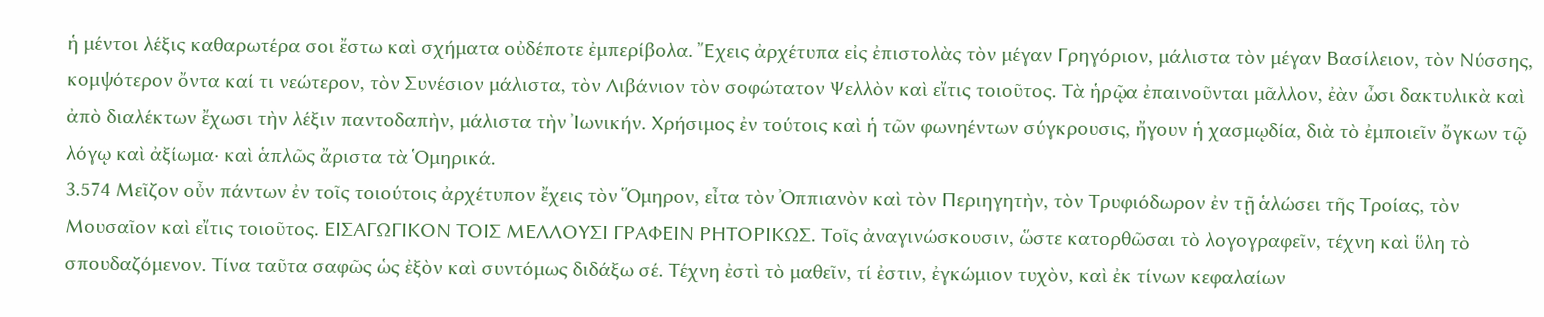ἡ μέντοι λέξις καθαρωτέρα σοι ἔστω καὶ σχήματα οὐδέποτε ἐμπερίβολα. Ἔχεις ἀρχέτυπα εἰς ἐπιστολὰς τὸν μέγαν Γρηγόριον, μάλιστα τὸν μέγαν Βασίλειον, τὸν Νύσσης, κομψότερον ὄντα καί τι νεώτερον, τὸν Συνέσιον μάλιστα, τὸν Λιβάνιον τὸν σοφώτατον Ψελλὸν καὶ εἴτις τοιοῦτος. Τὰ ἡρῷα ἐπαινοῦνται μᾶλλον, ἐὰν ὦσι δακτυλικὰ καὶ ἀπὸ διαλέκτων ἔχωσι τὴν λέξιν παντοδαπὴν, μάλιστα τὴν Ἰωνικήν. Χρήσιμος ἐν τούτοις καὶ ἡ τῶν φωνηέντων σύγκρουσις, ἤγουν ἡ χασμῳδία, διὰ τὸ ἐμποιεῖν ὄγκων τῷ λόγῳ καὶ ἀξίωμα· καὶ ἁπλῶς ἄριστα τὰ Ὁμηρικά.
3.574 Μεῖζον οὖν πάντων ἐν τοῖς τοιούτοις ἀρχέτυπον ἔχεις τὸν Ὅμηρον, εἶτα τὸν Ὀππιανὸν καὶ τὸν Περιηγητὴν, τὸν Τρυφιόδωρον ἐν τῇ ἁλώσει τῆς Τροίας, τὸν Μουσαῖον καὶ εἴτις τοιοῦτος. ΕΙΣΑΓΩΓΙΚΟΝ ΤΟΙΣ ΜΕΛΛΟΥΣΙ ΓΡΑΦΕΙΝ ΡΗΤΟΡΙΚΩΣ. Τοῖς ἀναγινώσκουσιν, ὥστε κατορθῶσαι τὸ λογογραφεῖν, τέχνη καὶ ὕλη τὸ σπουδαζόμενον. Τίνα ταῦτα σαφῶς ὡς ἐξὸν καὶ συντόμως διδάξω σέ. Τέχνη ἐστὶ τὸ μαθεῖν, τί ἐστιν, ἐγκώμιον τυχὸν, καὶ ἐκ τίνων κεφαλαίων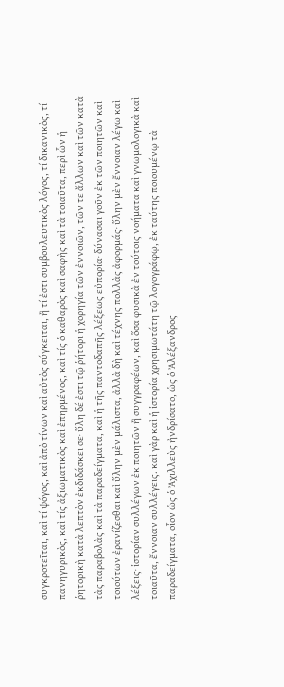συγκροτεῖται, καὶ τί ψόγος, καὶ ἀπὸ τίνων καὶ αὐτὸς σύγκειται, ἢ τί ἐστι συμβουλευτικὸς λόγος, τί δικανικὸς, τί πανηγυρικὸς, καὶ τίς ἀξιωματικὸς καὶ ἐπηρμένος, καὶ τίς ὁ καθαρὸς καὶ σαφὴς καὶ τὰ τοιαῦτα, περὶ ὧν ἡ ῥητορικὴ κατὰ λεπτὸν ἐκδιδάσκει σε· ὕλη δέ ἐστι τῷ ῥήτορι ἡ χορηγία τῶν ἐννοιῶν, τῶν τε ἄλλων καὶ τῶν κατὰ τὰς παραβολὰς καὶ τὰ παραδείγματα, καὶ ἡ τῆς παντοδαπῆς λέξεως εὐπορία· δύνασαι γοῦν ἐκ τῶν ποιητῶν καὶ τοιούτων ἐρανίζεσθαι καὶ ὕλην μὲν μάλιστα, ἀλλὰ δὴ καὶ τέχνης πολλὰς ἀφορμάς· ὕλην μὲν ἔννοιαν λέγω καὶ λέξεις· ἱστορίαν συλλέγων ἐκ ποιητῶν ἢ συγγραφέων, καὶ ὅσα φυσικὰ ἐν τούτοις νοήματα καὶ γνωμολογικὰ καὶ τοιαῦτα, ἔννοιαν συλλέγεις. καὶ γὰρ καὶ ἡ ἱστορία χρησιμωτάτη τῷ λογογράφῳ, ἐκ ταύτης ποιουμένῳ τὰ παραδείγματα, οἷον ὡς ὁ Ἀχιλλεὺς ἠνδρίσατο, ὡς ὁ Ἀλέξανδρος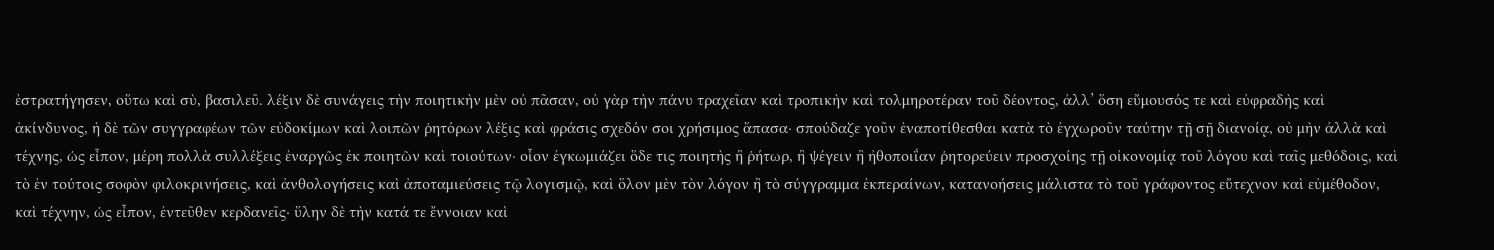ἐστρατήγησεν, οὕτω καὶ σὺ, βασιλεῦ. λέξιν δὲ συνάγεις τὴν ποιητικὴν μὲν οὐ πᾶσαν, οὐ γὰρ τὴν πάνυ τραχεῖαν καὶ τροπικὴν καὶ τολμηροτέραν τοῦ δέοντος, ἀλλ’ ὅση εὔμουσός τε καὶ εὐφραδὴς καὶ ἀκίνδυνος, ἡ δὲ τῶν συγγραφέων τῶν εὐδοκίμων καὶ λοιπῶν ῥητόρων λέξις καὶ φράσις σχεδόν σοι χρήσιμος ἅπασα· σπούδαζε γοῦν ἐναποτίθεσθαι κατὰ τὸ ἐγχωροῦν ταύτην τῇ σῇ διανοίᾳ, οὐ μὴν ἀλλὰ καὶ τέχνης, ὡς εἶπον, μέρη πολλὰ συλλέξεις ἐναργῶς ἐκ ποιητῶν καὶ τοιούτων· οἷον ἐγκωμιάζει ὅδε τις ποιητὴς ἢ ῥήτωρ, ἢ ψέγειν ἢ ἠθοποιΐαν ῥητορεύειν προσχοίης τῇ οἰκονομίᾳ τοῦ λόγου καὶ ταῖς μεθόδοις, καὶ τὸ ἐν τούτοις σοφὸν φιλοκρινήσεις, καὶ ἀνθολογήσεις καὶ ἀποταμιεύσεις τῷ λογισμῷ, καὶ ὅλον μὲν τὸν λόγον ἢ τὸ σύγγραμμα ἐκπεραίνων, κατανοήσεις μάλιστα τὸ τοῦ γράφοντος εὔτεχνον καὶ εὐμέθοδον, καὶ τέχνην, ὡς εἶπον, ἐντεῦθεν κερδανεῖς· ὕλην δὲ τὴν κατά τε ἔννοιαν καὶ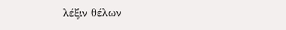λέξιν θέλων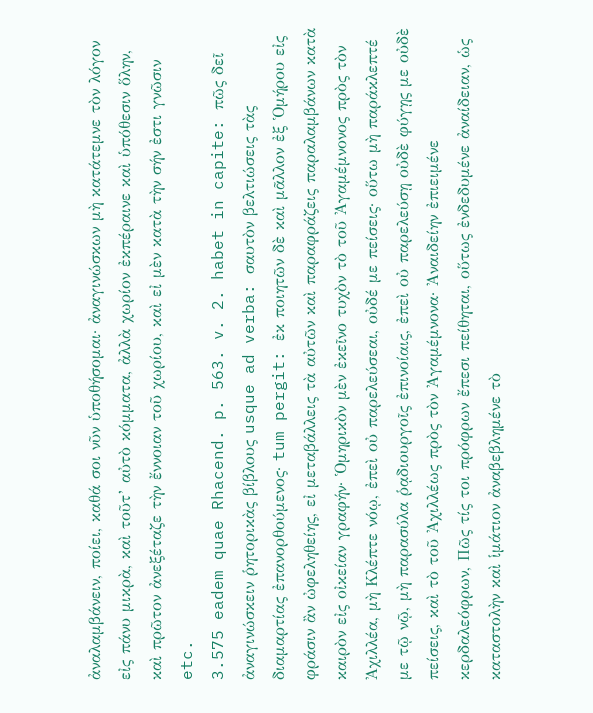ἀναλαμβάνειν, ποίει, καθά σοι νῦν ὑποθήσομαι· ἀναγινώσκων μὴ κατάτεμνε τὸν λόγον εἰς πάνυ μικρὰ, καὶ τοῦτ’ αὐτὸ κόμματα, ἀλλὰ χωρίον ἐκπέραινε καὶ ὑπόθεσιν ὅλην, καὶ πρῶτον ἀνεξέταζε τὴν ἔννοιαν τοῦ χωρίου, καὶ εἰ μὲν κατὰ τὴν σήν ἐστι γνῶσιν etc.
3.575 eadem quae Rhacend. p. 563. v. 2. habet in capite: πῶς δεῖ ἀναγινώσκειν ῥητορικὰς βίβλους usque ad verba: σαυτὸν βελτιώσεις τὰς διαμαρτίας ἐπανορθούμενος· tum pergit: ἐκ ποιητῶν δὲ καὶ μᾶλλον ἐξ Ὁμήρου εἰς φράσιν ἂν ὠφεληθείης, εἰ μεταβάλλεις τὰ αὐτῶν καὶ παραφράζεις παραλαμβάνων κατὰ καιρὸν εἰς οἰκείαν γραφήν· Ὁμηρικὸν μὲν ἐκεῖνο τυχὸν τὸ τοῦ Ἀγαμέμνονος πρὸς τὸν Ἀχιλλέα, μὴ Κλέπτε νόῳ, ἐπεὶ οὐ παρελεύσεαι, οὐδέ με πείσεις· οὕτω μὴ παράκλεπτέ με τῷ νῷ, μὴ παρασύλα ῥᾳδιουργοῖς ἐπινοίαις, ἐπεὶ οὐ παρελεύσῃ οὐδὲ φύγῃς με οὐδὲ πείσεις, καὶ τὸ τοῦ Ἀχιλλέως πρὸς τὸν Ἀγαμέμνονα· Ἀναιδείην ἐπιειμένε κερδαλεόφρων, Πῶς τίς τοι πρόφρων ἔπεσι πείθηται, οὕτως ἐνδεδυμένε ἀναίδειαν, ὡς καταστολὴν καὶ ἱμάτιον ἀναβεβλημένε τὸ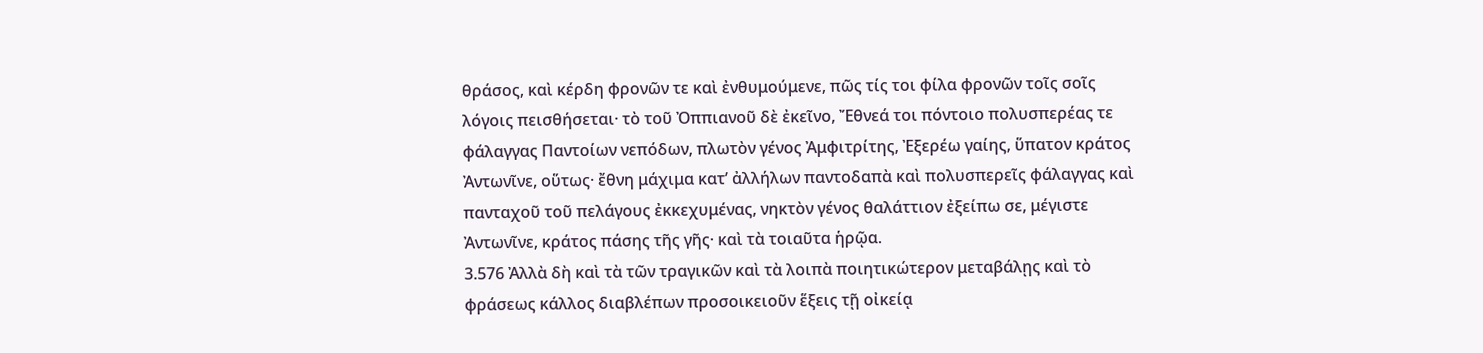θράσος, καὶ κέρδη φρονῶν τε καὶ ἐνθυμούμενε, πῶς τίς τοι φίλα φρονῶν τοῖς σοῖς λόγοις πεισθήσεται· τὸ τοῦ Ὀππιανοῦ δὲ ἐκεῖνο, Ἔθνεά τοι πόντοιο πολυσπερέας τε φάλαγγας Παντοίων νεπόδων, πλωτὸν γένος Ἀμφιτρίτης, Ἐξερέω γαίης, ὕπατον κράτος Ἀντωνῖνε, οὕτως· ἔθνη μάχιμα κατ’ ἀλλήλων παντοδαπὰ καὶ πολυσπερεῖς φάλαγγας καὶ πανταχοῦ τοῦ πελάγους ἐκκεχυμένας, νηκτὸν γένος θαλάττιον ἐξείπω σε, μέγιστε Ἀντωνῖνε, κράτος πάσης τῆς γῆς· καὶ τὰ τοιαῦτα ἡρῷα.
3.576 Ἀλλὰ δὴ καὶ τὰ τῶν τραγικῶν καὶ τὰ λοιπὰ ποιητικώτερον μεταβάλῃς καὶ τὸ φράσεως κάλλος διαβλέπων προσοικειοῦν ἕξεις τῇ οἰκείᾳ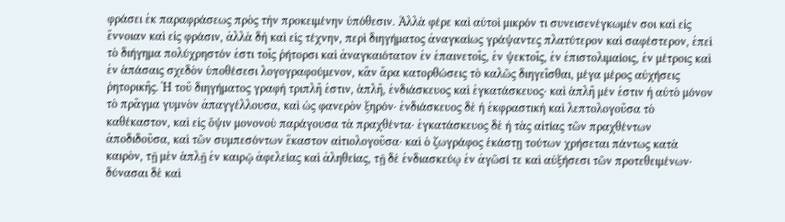φράσει ἐκ παραφράσεως πρὸς τὴν προκειμένην ὑπόθεσιν. Ἀλλὰ φέρε καὶ αὐτοὶ μικρόν τι συνεισενέγκωμέν σοι καὶ εἰς ἔννοιαν καὶ εἰς φράσιν, ἀλλὰ δὴ καὶ εἰς τέχνην, περὶ διηγήματος ἀναγκαίως γράψαντες πλατύτερον καὶ σαφέστερον, ἐπεὶ τὸ διήγημα πολύχρηστόν ἐστι τοῖς ῥήτορσι καὶ ἀναγκαιότατον ἐν ἐπαινετοῖς, ἐν ψεκτοῖς, ἐν ἐπιστολιμαίοις, ἐν μέτροις καὶ ἐν ἁπάσαις σχεδὸν ὑποθέσεσι λογογραφούμενον, κἂν ἄρα κατορθώσεις τὸ καλῶς διηγεῖσθαι, μέγα μέρος αὐχήσεις ῥητορικῆς. Ἡ τοῦ διηγήματος γραφὴ τριπλῆ ἐστιν, ἁπλῆ, ἐνδιάσκευος καὶ ἐγκατάσκευος· καὶ ἁπλῆ μέν ἐστιν ἡ αὐτὸ μόνον τὸ πρᾶγμα γυμνὸν ἀπαγγέλλουσα, καὶ ὡς φανερὸν ξηρόν· ἐνδιάσκευος δὲ ἡ ἐκφραστικὴ καὶ λεπτολογοῦσα τὸ καθέκαστον, καὶ εἰς ὄψιν μονονοὺ παράγουσα τὰ πραχθέντα· ἐγκατάσκευος δὲ ἡ τὰς αἰτίας τῶν πραχθέντων ἀποδιδοῦσα, καὶ τῶν συμπεσόντων ἕκαστον αἰτιολογοῦσα· καὶ ὁ ζωγράφος ἑκάστῃ τούτων χρήσεται πάντως κατὰ καιρὸν, τῇ μὲν ἁπλῇ ἐν καιρῷ ἀφελείας καὶ ἀληθείας, τῇ δὲ ἐνδιασκεύῳ ἐν ἀγῶσί τε καὶ αὐξήσεσι τῶν προτεθειμένων· δύνασαι δὲ καὶ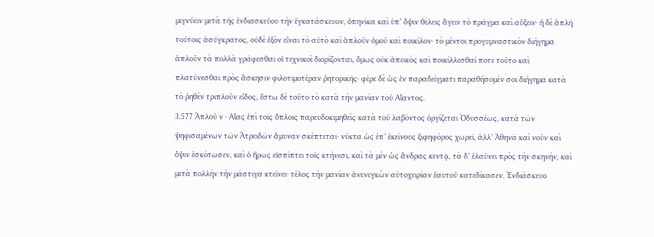μιγνύειν μετὰ τῆς ἐνδιασκεύου τὴν ἐγκατάσκευον, ὁπηνίκα καὶ ὑπ’ ὄψιν θέλεις ἄγειν τὸ πρᾶγμα καὶ αὔξειν· ἡ δὲ ἁπλῆ τούτοις ἀσύγκρατος, οὐδὲ ἐξὸν εἶναι τὸ αὐτὸ καὶ ἁπλοῦν ὁμοῦ καὶ ποικίλον· τὸ μέντοι προγυμναστικὸν διήγημα ἁπλοῦν τὰ πολλὰ γράφεσθαι οἱ τεχνικοὶ διορίζονται, ὅμως οὐκ ἀπεικὸς καὶ ποικίλλεσθαί ποτε τοῦτο καὶ πλατύνεσθαι πρὸς ἄσκησιν φιλοτιμοτέραν ῥητορικῆς· φέρε δὲ ὡς ἐν παραδείγματι παραθήσομέν σοι διήγημα κατὰ τὸ ῥηθὲν τριπλοῦν εἶδος, ἔστω δὲ τοῦτο τὸ κατὰ τὴν μανίαν τοῦ Αἴαντος.
3.577 Ἁπλοῦ ν · Αἴας ἐπὶ τοῖς ὅπλοις παρευδοκιμηθεὶς κατὰ τοῦ λαβόντος ὀργίζεται Ὀδυσσέως, κατὰ τῶν ψηφισαμένων τῶν Ἀτρειδῶν ἄμυναν σκέπτεται· νύκτα ὡς ἐπ’ ἐκείνους ξιφηφόρος χωρεῖ, ἀλλ’ Ἀθηνᾶ καὶ νοῦν καὶ ὄψιν ἐσκότωσεν, καὶ ὁ ἥρως εἰσπίπτει τοῖς κτήνεσι, καὶ τὰ μὲν ὡς ἄνδρας κεντᾷ, τὰ δ’ ἐλαύνει πρὸς τὴν σκηνὴν, καὶ μετὰ πολλὴν τὴν μάστιγα κτείνει· τέλος τὴν μανίαν ἀνενεγκὼν αὐτοχειρίαν ἑαυτοῦ κατεδίκασεν. Ἐνδιάσκευο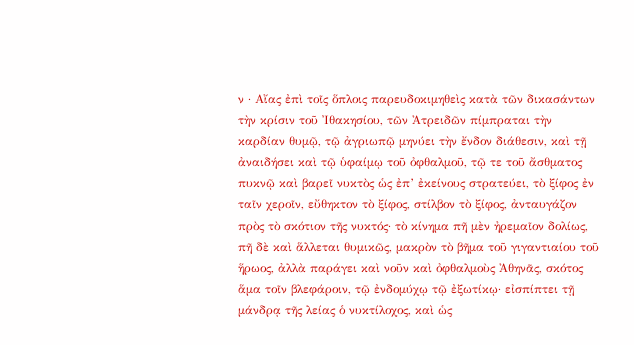ν · Αἴας ἐπὶ τοῖς ὅπλοις παρευδοκιμηθεὶς κατὰ τῶν δικασάντων τὴν κρίσιν τοῦ Ἰθακησίου, τῶν Ἀτρειδῶν πίμπραται τὴν καρδίαν θυμῷ, τῷ ἀγριωπῷ μηνύει τὴν ἔνδον διάθεσιν, καὶ τῇ ἀναιδήσει καὶ τῷ ὑφαίμῳ τοῦ ὀφθαλμοῦ, τῷ τε τοῦ ἄσθματος πυκνῷ καὶ βαρεῖ νυκτὸς ὡς ἐπ’ ἐκείνους στρατεύει, τὸ ξίφος ἐν ταῖν χεροῖν, εὔθηκτον τὸ ξίφος, στίλβον τὸ ξίφος, ἀνταυγάζον πρὸς τὸ σκότιον τῆς νυκτός· τὸ κίνημα πῆ μὲν ἠρεμαῖον δολίως, πῆ δὲ καὶ ἅλλεται θυμικῶς, μακρὸν τὸ βῆμα τοῦ γιγαντιαίου τοῦ ἥρωος, ἀλλὰ παράγει καὶ νοῦν καὶ ὀφθαλμοὺς Ἀθηνᾶς, σκότος ἅμα τοῖν βλεφάροιν, τῷ ἐνδομύχῳ τῷ ἐξωτίκῳ· εἰσπίπτει τῇ μάνδρᾳ τῆς λείας ὁ νυκτίλοχος, καὶ ὡς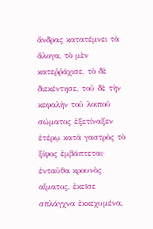ἄνδρας κατατέμνει τὰ ἄλογα, τὸ μὲν κατεῤῥάχισε, τὸ δὲ διεκέντησε, τοῦ δὲ τὴν κεφαλὴν τοῦ λοιποῦ σώματος ἐξετίναξεν ἑτέρῳ κατὰ γαστρὸς τὸ ξίφος ἐμβάπτεται· ἐνταῦθα κρουνὸς αἵματος, ἐκεῖσε σπλάγχνα ἐκκεχυμένα,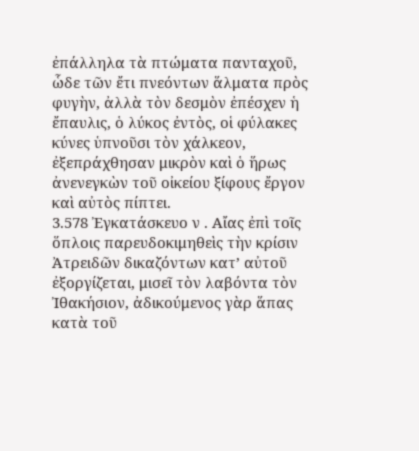ἐπάλληλα τὰ πτώματα πανταχοῦ, ὧδε τῶν ἔτι πνεόντων ἅλματα πρὸς φυγὴν, ἀλλὰ τὸν δεσμὸν ἐπέσχεν ἡ ἔπαυλις, ὁ λύκος ἐντὸς, οἱ φύλακες κύνες ὑπνοῦσι τὸν χάλκεον, ἐξεπράχθησαν μικρὸν καὶ ὁ ἥρως ἀνενεγκὼν τοῦ οἰκείου ξίφους ἔργον καὶ αὐτὸς πίπτει.
3.578 Ἐγκατάσκευο ν . Αἴας ἐπὶ τοῖς ὅπλοις παρευδοκιμηθεὶς τὴν κρίσιν Ἀτρειδῶν δικαζόντων κατ’ αὐτοῦ ἐξοργίζεται, μισεῖ τὸν λαβόντα τὸν Ἰθακήσιον, ἀδικούμενος γὰρ ἅπας κατὰ τοῦ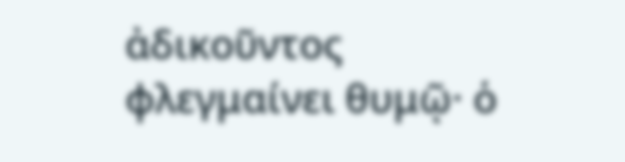ἀδικοῦντος φλεγμαίνει θυμῷ· ὁ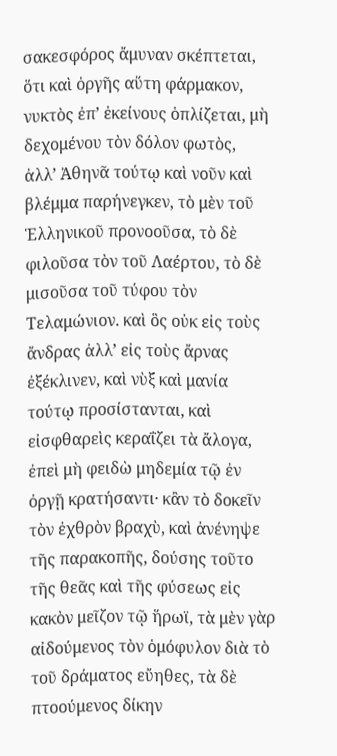σακεσφόρος ἄμυναν σκέπτεται, ὅτι καὶ ὀργῆς αὕτη φάρμακον, νυκτὸς ἐπ’ ἐκείνους ὁπλίζεται, μὴ δεχομένου τὸν δόλον φωτὸς, ἀλλ’ Ἀθηνᾶ τούτῳ καὶ νοῦν καὶ βλέμμα παρήνεγκεν, τὸ μὲν τοῦ Ἑλληνικοῦ προνοοῦσα, τὸ δὲ φιλοῦσα τὸν τοῦ Λαέρτου, τὸ δὲ μισοῦσα τοῦ τύφου τὸν Τελαμώνιον. καὶ ὃς οὐκ εἰς τοὺς ἄνδρας ἀλλ’ εἰς τοὺς ἄρνας ἐξέκλινεν, καὶ νὺξ καὶ μανία τούτῳ προσίστανται, καὶ εἰσφθαρεὶς κεραΐζει τὰ ἄλογα, ἐπεὶ μὴ φειδὼ μηδεμία τῷ ἐν ὀργῇ κρατήσαντι· κἂν τὸ δοκεῖν τὸν ἐχθρὸν βραχὺ, καὶ ἀνένηψε τῆς παρακοπῆς, δούσης τοῦτο τῆς θεᾶς καὶ τῆς φύσεως εἰς κακὸν μεῖζον τῷ ἥρωϊ, τὰ μὲν γὰρ αἰδούμενος τὸν ὁμόφυλον διὰ τὸ τοῦ δράματος εὔηθες, τὰ δὲ πτοούμενος δίκην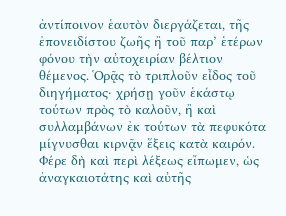ἀντίποινον ἑαυτὸν διεργάζεται, τῆς ἐπονειδίστου ζωῆς ἢ τοῦ παρ’ ἑτέρων φόνου τὴν αὐτοχειρίαν βέλτιον θέμενος. Ὁρᾷς τὸ τριπλοῦν εἶδος τοῦ διηγήματος· χρήσῃ γοῦν ἑκάστῳ τούτων πρὸς τὸ καλοῦν, ἢ καὶ συλλαμβάνων ἐκ τούτων τὰ πεφυκότα μίγνυσθαι κιρνᾷν ἕξεις κατὰ καιρόν. Φέρε δὴ καὶ περὶ λέξεως εἴπωμεν, ὡς ἀναγκαιοτάτης καὶ αὐτῆς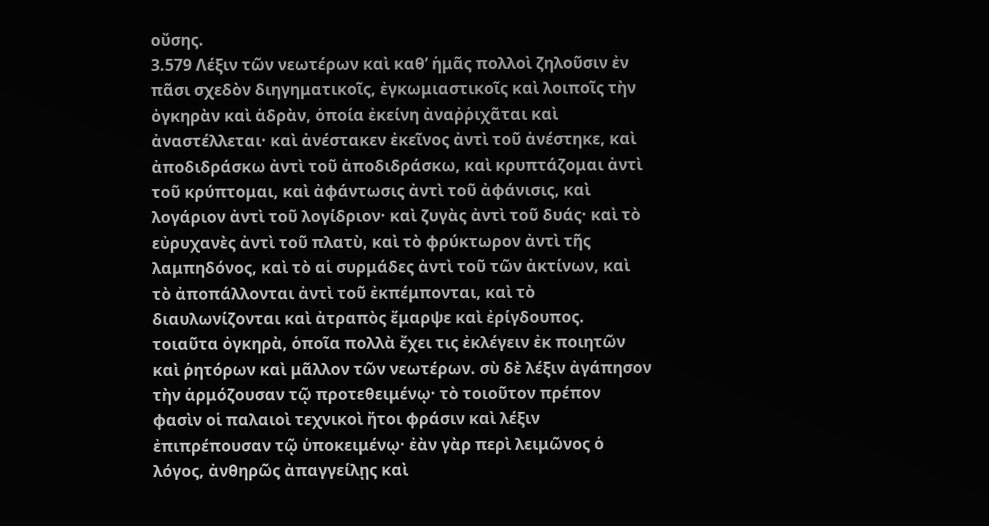οὔσης.
3.579 Λέξιν τῶν νεωτέρων καὶ καθ’ ἡμᾶς πολλοὶ ζηλοῦσιν ἐν πᾶσι σχεδὸν διηγηματικοῖς, ἐγκωμιαστικοῖς καὶ λοιποῖς τὴν ὀγκηρὰν καὶ ἁδρὰν, ὁποία ἐκείνη ἀναῤῥιχᾶται καὶ ἀναστέλλεται· καὶ ἀνέστακεν ἐκεῖνος ἀντὶ τοῦ ἀνέστηκε, καὶ ἀποδιδράσκω ἀντὶ τοῦ ἀποδιδράσκω, καὶ κρυπτάζομαι ἀντὶ τοῦ κρύπτομαι, καὶ ἀφάντωσις ἀντὶ τοῦ ἀφάνισις, καὶ λογάριον ἀντὶ τοῦ λογίδριον· καὶ ζυγὰς ἀντὶ τοῦ δυάς· καὶ τὸ εὐρυχανὲς ἀντὶ τοῦ πλατὺ, καὶ τὸ φρύκτωρον ἀντὶ τῆς λαμπηδόνος, καὶ τὸ αἱ συρμάδες ἀντὶ τοῦ τῶν ἀκτίνων, καὶ τὸ ἀποπάλλονται ἀντὶ τοῦ ἐκπέμπονται, καὶ τὸ διαυλωνίζονται καὶ ἀτραπὸς ἔμαρψε καὶ ἐρίγδουπος. τοιαῦτα ὀγκηρὰ, ὁποῖα πολλὰ ἔχει τις ἐκλέγειν ἐκ ποιητῶν καὶ ῥητόρων καὶ μᾶλλον τῶν νεωτέρων. σὺ δὲ λέξιν ἀγάπησον τὴν ἁρμόζουσαν τῷ προτεθειμένῳ· τὸ τοιοῦτον πρέπον φασὶν οἱ παλαιοὶ τεχνικοὶ ἤτοι φράσιν καὶ λέξιν ἐπιπρέπουσαν τῷ ὑποκειμένῳ· ἐὰν γὰρ περὶ λειμῶνος ὁ λόγος, ἀνθηρῶς ἀπαγγείλῃς καὶ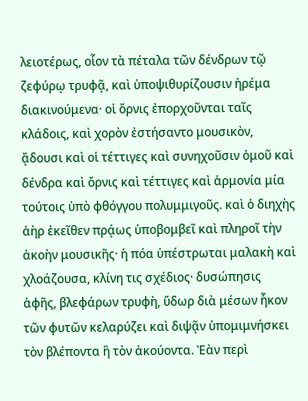λειοτέρως, οἷον τὰ πέταλα τῶν δένδρων τῷ ζεφύρῳ τρυφᾷ, καὶ ὑποψιθυρίζουσιν ἠρέμα διακινούμενα· οἱ ὄρνις ἐπορχοῦνται ταῖς κλάδοις, καὶ χορὸν ἐστήσαντο μουσικὸν, ᾄδουσι καὶ οἱ τέττιγες καὶ συνηχοῦσιν ὁμοῦ καὶ δένδρα καὶ ὄρνις καὶ τέττιγες καὶ ἁρμονία μία τούτοις ὑπὸ φθόγγου πολυμμιγοῦς. καὶ ὁ διηχὴς ἀὴρ ἐκεῖθεν πρᾴως ὑποβομβεῖ καὶ πληροῖ τὴν ἀκοὴν μουσικῆς· ἡ πόα ὑπέστρωται μαλακὴ καὶ χλοάζουσα, κλίνη τις σχέδιος· δυσώπησις ἁφῆς, βλεφάρων τρυφὴ, ὕδωρ διὰ μέσων ἧκον τῶν φυτῶν κελαρύζει καὶ διψᾷν ὑπομιμνήσκει τὸν βλέποντα ἢ τὸν ἀκούοντα. Ἐὰν περὶ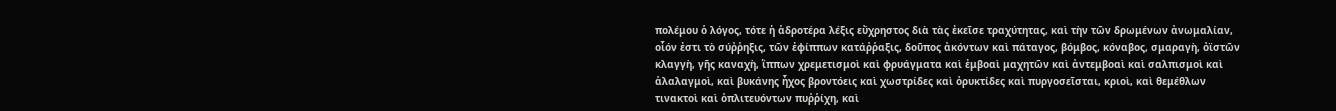πολέμου ὁ λόγος, τότε ἡ ἁδροτέρα λέξις εὔχρηστος διὰ τὰς ἐκεῖσε τραχύτητας, καὶ τὴν τῶν δρωμένων ἀνωμαλίαν, οἷόν ἐστι τὸ σύῤῥηξις, τῶν ἐφίππων κατάῤῥαξις, δοῦπος ἀκόντων καὶ πάταγος, βόμβος, κόναβος, σμαραγὴ, ὀϊστῶν κλαγγὴ, γῆς καναχὴ, ἵππων χρεμετισμοὶ καὶ φρυάγματα καὶ ἐμβοαὶ μαχητῶν καὶ ἀντεμβοαὶ καὶ σαλπισμοὶ καὶ ἀλαλαγμοὶ, καὶ βυκάνης ἦχος βροντόεις καὶ χωστρίδες καὶ ὀρυκτίδες καὶ πυργοσεῖσται, κριοὶ, καὶ θεμέθλων τινακτοὶ καὶ ὁπλιτευόντων πυῤῥίχη, καὶ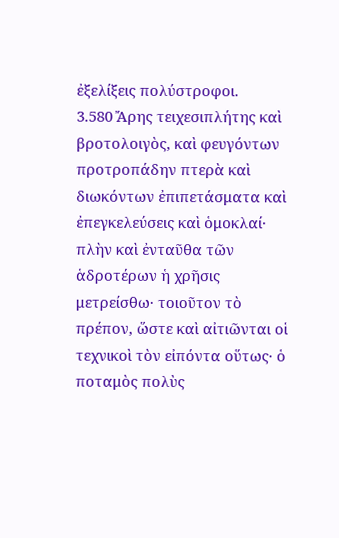ἐξελίξεις πολύστροφοι.
3.580 Ἄρης τειχεσιπλήτης καὶ βροτολοιγὸς, καὶ φευγόντων προτροπάδην πτερὰ καὶ διωκόντων ἐπιπετάσματα καὶ ἐπεγκελεύσεις καὶ ὁμοκλαί· πλὴν καὶ ἐνταῦθα τῶν ἁδροτέρων ἡ χρῆσις μετρείσθω· τοιοῦτον τὸ πρέπον, ὥστε καὶ αἰτιῶνται οἱ τεχνικοὶ τὸν εἰπόντα οὕτως· ὁ ποταμὸς πολὺς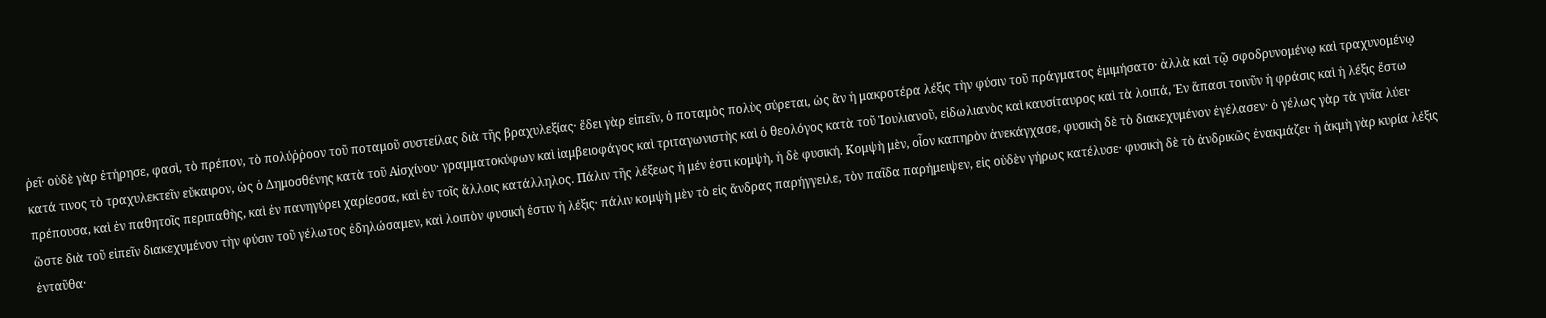ῥεῖ· οὐδὲ γὰρ ἐτήρησε, φασὶ, τὸ πρέπον, τὸ πολύῤῥοον τοῦ ποταμοῦ συστείλας διὰ τῆς βραχυλεξίας· ἔδει γὰρ εἰπεῖν, ὁ ποταμὸς πολὺς σύρεται, ὡς ἂν ἡ μακροτέρα λέξις τὴν φύσιν τοῦ πράγματος ἐμιμήσατο· ἀλλὰ καὶ τῷ σφοδρυνομένῳ καὶ τραχυνομένῳ κατά τινος τὸ τραχυλεκτεῖν εὔκαιρον, ὡς ὁ Δημοσθένης κατὰ τοῦ Αἰσχίνου· γραμματοκύφων καὶ ἰαμβειοφάγος καὶ τριταγωνιστὴς καὶ ὁ θεολόγος κατὰ τοῦ Ἰουλιανοῦ, εἰδωλιανὸς καὶ καυσίταυρος καὶ τὰ λοιπά, Ἐν ἅπασι τοινῦν ἡ φράσις καὶ ἡ λέξις ἔστω πρέπουσα, καὶ ἐν παθητοῖς περιπαθὴς, καὶ ἐν πανηγύρει χαρίεσσα, καὶ ἐν τοῖς ἄλλοις κατάλληλος. Πάλιν τῆς λέξεως ἡ μέν ἐστι κομψὴ, ἡ δὲ φυσική. Κομψὴ μὲν, οἷον καπηρὸν ἀνεκάγχασε, φυσικὴ δὲ τὸ διακεχυμένον ἐγέλασεν· ὁ γέλως γὰρ τὰ γυῖα λύει· ὥστε διὰ τοῦ εἰπεῖν διακεχυμένον τὴν φύσιν τοῦ γέλωτος ἐδηλώσαμεν, καὶ λοιπὸν φυσική ἐστιν ἡ λέξις· πάλιν κομψὴ μὲν τὸ εἰς ἄνδρας παρήγγειλε, τὸν παῖδα παρήμειψεν, εἰς οὐδὲν γήρως κατέλυσε· φυσικὴ δὲ τὸ ἀνδρικῶς ἐνακμάζει· ἡ ἀκμὴ γὰρ κυρία λέξις ἐνταῦθα·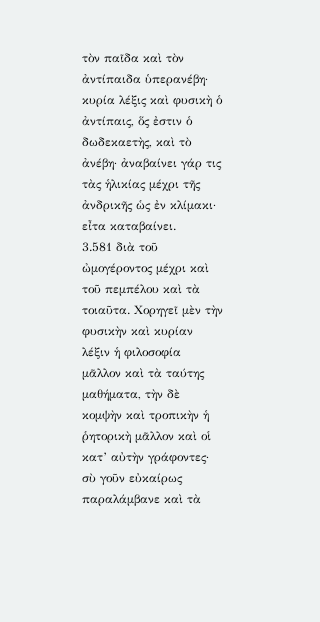τὸν παῖδα καὶ τὸν ἀντίπαιδα ὑπερανέβη· κυρία λέξις καὶ φυσικὴ ὁ ἀντίπαις, ὅς ἐστιν ὁ δωδεκαετὴς, καὶ τὸ ἀνέβη· ἀναβαίνει γάρ τις τὰς ἡλικίας μέχρι τῆς ἀνδρικῆς ὡς ἐν κλίμακι· εἶτα καταβαίνει.
3.581 διὰ τοῦ ὠμογέροντος μέχρι καὶ τοῦ πεμπέλου καὶ τὰ τοιαῦτα. Χορηγεῖ μὲν τὴν φυσικὴν καὶ κυρίαν λέξιν ἡ φιλοσοφία μᾶλλον καὶ τὰ ταύτης μαθήματα, τὴν δὲ κομψὴν καὶ τροπικὴν ἡ ῥητορικὴ μᾶλλον καὶ οἱ κατ’ αὐτὴν γράφοντες· σὺ γοῦν εὐκαίρως παραλάμβανε καὶ τὰ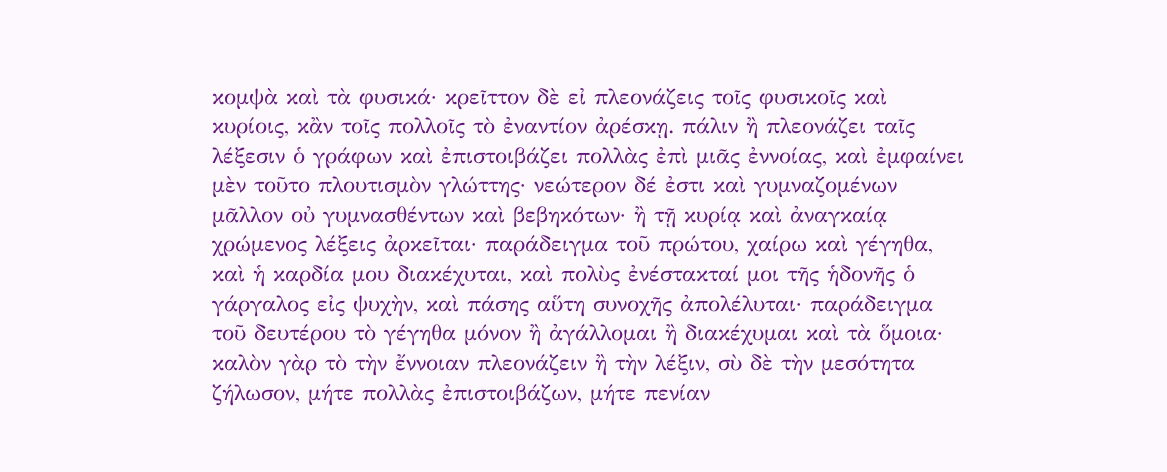κομψὰ καὶ τὰ φυσικά· κρεῖττον δὲ εἰ πλεονάζεις τοῖς φυσικοῖς καὶ κυρίοις, κἂν τοῖς πολλοῖς τὸ ἐναντίον ἀρέσκῃ. πάλιν ἢ πλεονάζει ταῖς λέξεσιν ὁ γράφων καὶ ἐπιστοιβάζει πολλὰς ἐπὶ μιᾶς ἐννοίας, καὶ ἐμφαίνει μὲν τοῦτο πλουτισμὸν γλώττης· νεώτερον δέ ἐστι καὶ γυμναζομένων μᾶλλον οὐ γυμνασθέντων καὶ βεβηκότων· ἢ τῇ κυρίᾳ καὶ ἀναγκαίᾳ χρώμενος λέξεις ἀρκεῖται· παράδειγμα τοῦ πρώτου, χαίρω καὶ γέγηθα, καὶ ἡ καρδία μου διακέχυται, καὶ πολὺς ἐνέστακταί μοι τῆς ἡδονῆς ὁ γάργαλος εἰς ψυχὴν, καὶ πάσης αὕτη συνοχῆς ἀπολέλυται· παράδειγμα τοῦ δευτέρου τὸ γέγηθα μόνον ἢ ἀγάλλομαι ἢ διακέχυμαι καὶ τὰ ὅμοια· καλὸν γὰρ τὸ τὴν ἔννοιαν πλεονάζειν ἢ τὴν λέξιν, σὺ δὲ τὴν μεσότητα ζήλωσον, μήτε πολλὰς ἐπιστοιβάζων, μήτε πενίαν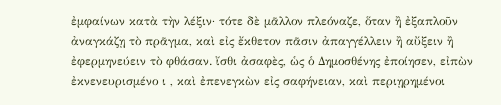ἐμφαίνων κατὰ τὴν λέξιν· τότε δὲ μᾶλλον πλεόναζε, ὅταν ἢ ἐξαπλοῦν ἀναγκάζῃ τὸ πρᾶγμα, καὶ εἰς ἔκθετον πᾶσιν ἀπαγγέλλειν ἢ αὔξειν ἢ ἐφερμηνεύειν τὸ φθάσαν. ἴσθι ἀσαφὲς, ὡς ὁ Δημοσθένης ἐποίησεν, εἰπὼν ἐκνενευρισμένο ι , καὶ ἐπενεγκὼν εἰς σαφήνειαν, καὶ περιῃρημένοι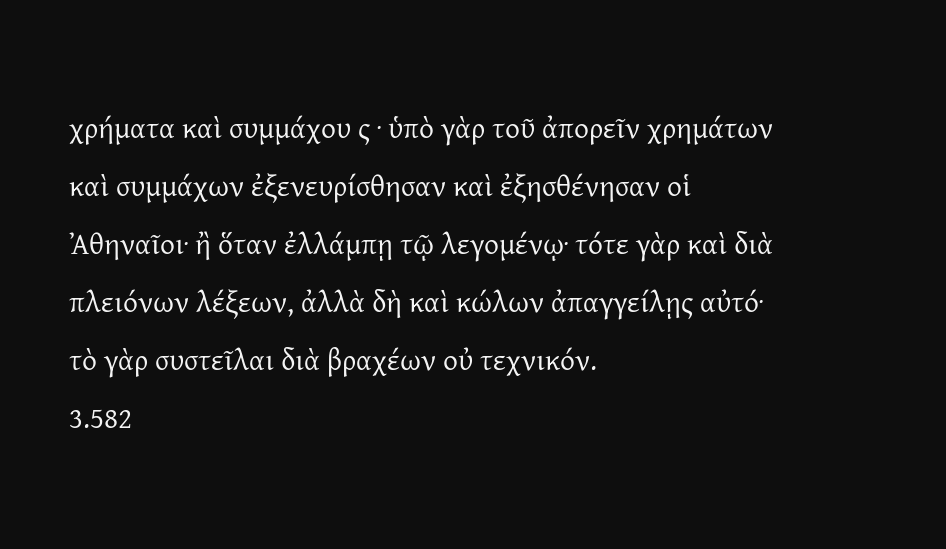χρήματα καὶ συμμάχου ς · ὑπὸ γὰρ τοῦ ἀπορεῖν χρημάτων καὶ συμμάχων ἐξενευρίσθησαν καὶ ἐξησθένησαν οἱ Ἀθηναῖοι· ἢ ὅταν ἐλλάμπῃ τῷ λεγομένῳ· τότε γὰρ καὶ διὰ πλειόνων λέξεων, ἀλλὰ δὴ καὶ κώλων ἀπαγγείλῃς αὐτό· τὸ γὰρ συστεῖλαι διὰ βραχέων οὐ τεχνικόν.
3.582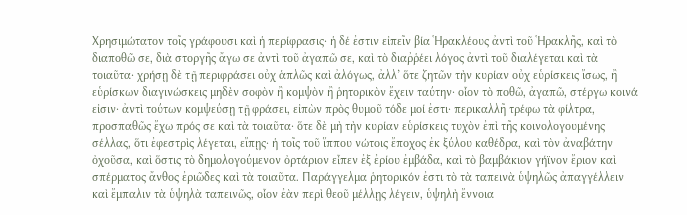Χρησιμώτατον τοῖς γράφουσι καὶ ἡ περίφρασις· ἡ δέ ἐστιν εἰπεῖν βία Ἡρακλέους ἀντὶ τοῦ Ἡρακλῆς, καὶ τὸ διαποθῶ σε, διὰ στοργῆς ἄγω σε ἀντὶ τοῦ ἀγαπῶ σε, καὶ τὸ διαῤῥέει λόγος ἀντὶ τοῦ διαλέγεται καὶ τὰ τοιαῦτα· χρήσῃ δὲ τῇ περιφράσει οὐχ ἁπλῶς καὶ ἀλόγως, ἀλλ’ ὅτε ζητῶν τὴν κυρίαν οὐχ εὑρίσκεις ἴσως, ἢ εὑρίσκων διαγινώσκεις μηδὲν σοφὸν ἢ κομψὸν ἢ ῥητορικὸν ἔχειν ταύτην· οἷον τὸ ποθῶ, ἀγαπῶ, στέργω κοινά εἰσιν· ἀντὶ τούτων κομψεύσῃ τῇ φράσει, εἰπὼν πρὸς θυμοῦ τόδε μοί ἐστι· περικαλλῆ τρέφω τὰ φίλτρα, προσπαθῶς ἔχω πρός σε καὶ τὰ τοιαῦτα· ὅτε δὲ μὴ τὴν κυρίαν εὑρίσκεις τυχὸν ἐπὶ τῆς κοινολογουμένης σέλλας, ὅτι ἐφεστρὶς λέγεται, εἴπῃς· ἡ τοῖς τοῦ ἵππου νώτοις ἔποχος ἐκ ξύλου καθέδρα, καὶ τὸν ἀναβάτην ὀχοῦσα, καὶ ὅστις τὸ δημολογούμενον ὀρτάριον εἶπεν ἐξ ἐρίου ἐμβάδα, καὶ τὸ βαμβάκιον γήϊνον ἔριον καὶ σπέρματος ἄνθος ἐριῶδες καὶ τὰ τοιαῦτα. Παράγγελμα ῥητορικόν ἐστι τὸ τὰ ταπεινὰ ὑψηλῶς ἀπαγγέλλειν καὶ ἔμπαλιν τὰ ὑψηλὰ ταπεινῶς, οἷον ἐὰν περὶ θεοῦ μέλλῃς λέγειν, ὑψηλὴ ἔννοια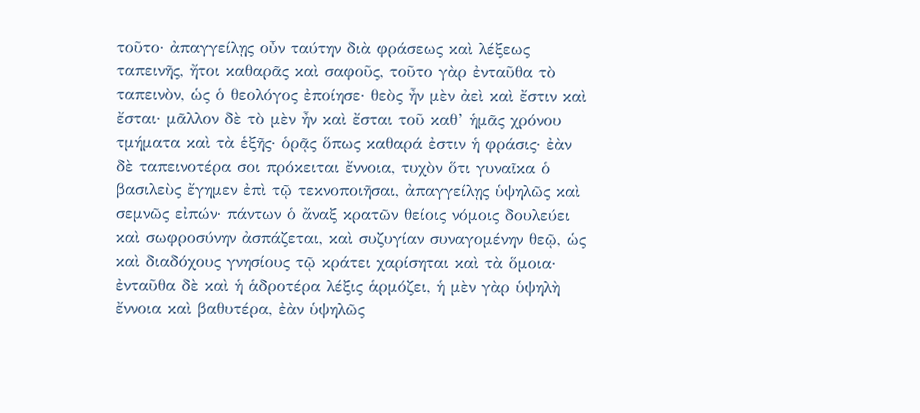τοῦτο· ἀπαγγείλῃς οὖν ταύτην διὰ φράσεως καὶ λέξεως ταπεινῆς, ἤτοι καθαρᾶς καὶ σαφοῦς, τοῦτο γὰρ ἐνταῦθα τὸ ταπεινὸν, ὡς ὁ θεολόγος ἐποίησε· θεὸς ἦν μὲν ἀεὶ καὶ ἔστιν καὶ ἔσται· μᾶλλον δὲ τὸ μὲν ἦν καὶ ἔσται τοῦ καθ’ ἡμᾶς χρόνου τμήματα καὶ τὰ ἑξῆς· ὁρᾷς ὅπως καθαρά ἐστιν ἡ φράσις· ἐὰν δὲ ταπεινοτέρα σοι πρόκειται ἔννοια, τυχὸν ὅτι γυναῖκα ὁ βασιλεὺς ἔγημεν ἐπὶ τῷ τεκνοποιῆσαι, ἀπαγγείλῃς ὑψηλῶς καὶ σεμνῶς εἰπών· πάντων ὁ ἄναξ κρατῶν θείοις νόμοις δουλεύει καὶ σωφροσύνην ἀσπάζεται, καὶ συζυγίαν συναγομένην θεῷ, ὡς καὶ διαδόχους γνησίους τῷ κράτει χαρίσηται καὶ τὰ ὅμοια· ἐνταῦθα δὲ καὶ ἡ ἁδροτέρα λέξις ἁρμόζει, ἡ μὲν γὰρ ὑψηλὴ ἔννοια καὶ βαθυτέρα, ἐὰν ὑψηλῶς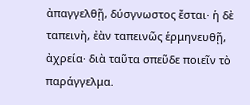ἀπαγγελθῇ, δύσγνωστος ἔσται· ἡ δὲ ταπεινὴ, ἐὰν ταπεινῶς ἑρμηνευθῇ, ἀχρεία· διὰ ταῦτα σπεῦδε ποιεῖν τὸ παράγγελμα.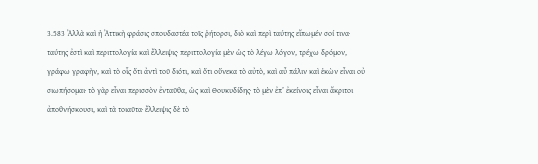3.583 Ἀλλὰ καὶ ἡ Ἀττικὴ φράσις σπουδαστέα τοῖς ῥήτορσι, διὸ καὶ περὶ ταύτης εἴπωμέν σοί τινα· ταύτης ἐστὶ καὶ περιττολογία καὶ ἔλλειψις· περιττολογία μὲν ὡς τὸ λέγω λόγον, τρέχω δρόμον, γράφω γραφὴν, καὶ τὸ οἷς ὅτι ἀντὶ τοῦ διότι, καὶ ὅτι οὕνεκα τὸ αὐτὸ, καὶ αὖ πάλιν καὶ ἑκὼν εἶναι οὐ σιωπήσομαι· τὸ γὰρ εἶναι περισσὸν ἐνταῦθα, ὡς καὶ Θουκυδίδης· τὸ μὲν ἐπ’ ἐκείνοις εἶναι ἄκριτοι ἀποθνήσκουσι, καὶ τὰ τοιαῦτα· ἔλλειψις δὲ τὸ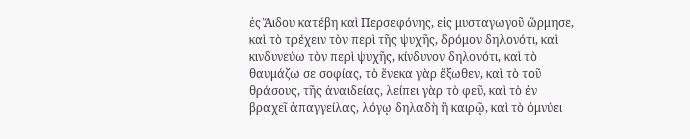ἐς Ἅιδου κατέβη καὶ Περσεφόνης, εἰς μυσταγωγοῦ ὥρμησε, καὶ τὸ τρέχειν τὸν περὶ τῆς ψυχῆς, δρόμον δηλονότι, καὶ κινδυνεύω τὸν περὶ ψυχῆς, κίνδυνον δηλονότι, καὶ τὸ θαυμάζω σε σοφίας, τὸ ἕνεκα γὰρ ἔξωθεν, καὶ τὸ τοῦ θράσους, τῆς ἀναιδείας, λείπει γὰρ τὸ φεῦ, καὶ τὸ ἐν βραχεῖ ἀπαγγείλας, λόγῳ δηλαδὴ ἢ καιρῷ, καὶ τὸ ὀμνύει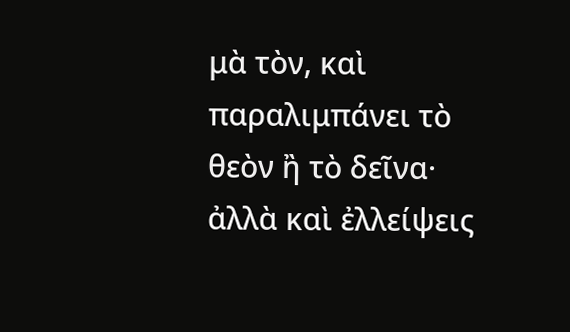μὰ τὸν, καὶ παραλιμπάνει τὸ θεὸν ἢ τὸ δεῖνα· ἀλλὰ καὶ ἐλλείψεις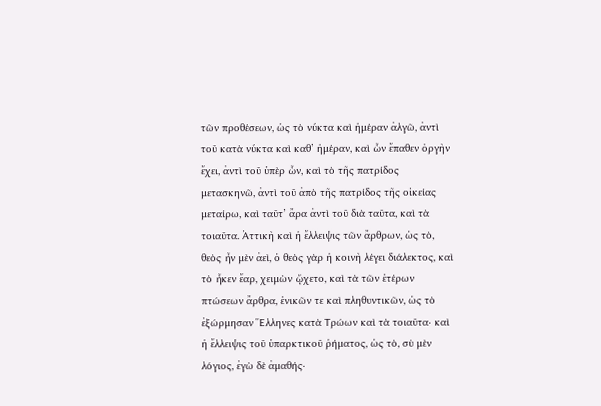τῶν προθέσεων, ὡς τὸ νύκτα καὶ ἡμέραν ἀλγῶ, ἀντὶ τοῦ κατὰ νύκτα καὶ καθ’ ἡμέραν, καὶ ὧν ἔπαθεν ὀργὴν ἔχει, ἀντὶ τοῦ ὑπὲρ ὧν, καὶ τὸ τῆς πατρίδος μετασκηνῶ, ἀντὶ τοῦ ἀπὸ τῆς πατρίδος τῆς οἰκείας μεταίρω, καὶ ταῦτ’ ἄρα ἀντὶ τοῦ διὰ ταῦτα, καὶ τὰ τοιαῦτα. Ἀττικὴ καὶ ἡ ἔλλειψις τῶν ἄρθρων, ὡς τὸ, θεὸς ἦν μὲν ἀεὶ, ὁ θεὸς γὰρ ἡ κοινὴ λέγει διάλεκτος, καὶ τὸ ἧκεν ἔαρ, χειμὼν ᾤχετο, καὶ τὰ τῶν ἑτέρων πτώσεων ἄρθρα, ἑνικῶν τε καὶ πληθυντικῶν, ὡς τὸ ἐξώρμησαν Ἕλληνες κατὰ Τρώων καὶ τὰ τοιαῦτα· καὶ ἡ ἔλλειψις τοῦ ὑπαρκτικοῦ ῥήματος, ὡς τὸ, σὺ μὲν λόγιος, ἐγὼ δὲ ἀμαθής·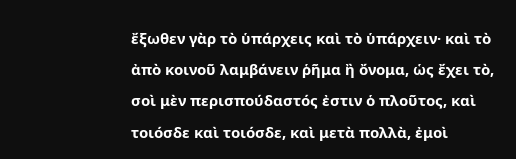ἔξωθεν γὰρ τὸ ὑπάρχεις καὶ τὸ ὑπάρχειν· καὶ τὸ ἀπὸ κοινοῦ λαμβάνειν ῥῆμα ἢ ὄνομα, ὡς ἔχει τὸ, σοὶ μὲν περισπούδαστός ἐστιν ὁ πλοῦτος, καὶ τοιόσδε καὶ τοιόσδε, καὶ μετὰ πολλὰ, ἐμοὶ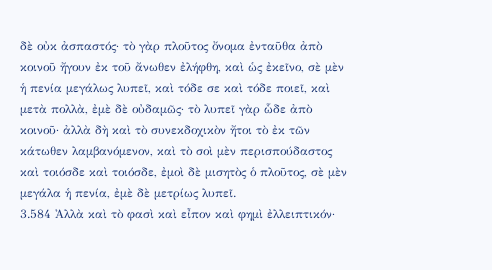δὲ οὐκ ἀσπαστός· τὸ γὰρ πλοῦτος ὄνομα ἐνταῦθα ἀπὸ κοινοῦ ἤγουν ἐκ τοῦ ἄνωθεν ἐλήφθη, καὶ ὡς ἐκεῖνο, σὲ μὲν ἡ πενία μεγάλως λυπεῖ, καὶ τόδε σε καὶ τόδε ποιεῖ, καὶ μετὰ πολλὰ, ἐμὲ δὲ οὐδαμῶς· τὸ λυπεῖ γὰρ ὧδε ἀπὸ κοινοῦ· ἀλλὰ δὴ καὶ τὸ συνεκδοχικὸν ἤτοι τὸ ἐκ τῶν κάτωθεν λαμβανόμενον, καὶ τὸ σοὶ μὲν περισπούδαστος καὶ τοιόσδε καὶ τοιόσδε, ἐμοὶ δὲ μισητὸς ὁ πλοῦτος, σὲ μὲν μεγάλα ἡ πενία, ἐμὲ δὲ μετρίως λυπεῖ.
3.584 Ἀλλὰ καὶ τὸ φασὶ καὶ εἶπον καὶ φημὶ ἐλλειπτικόν·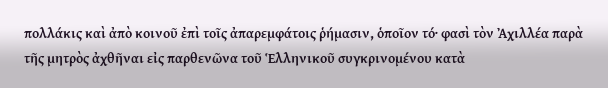πολλάκις καὶ ἀπὸ κοινοῦ ἐπὶ τοῖς ἀπαρεμφάτοις ῥήμασιν, ὁποῖον τό· φασὶ τὸν Ἀχιλλέα παρὰ τῆς μητρὸς ἀχθῆναι εἰς παρθενῶνα τοῦ Ἑλληνικοῦ συγκρινομένου κατὰ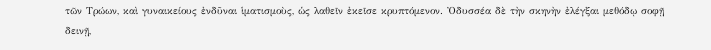τῶν Τρώων, καὶ γυναικείους ἐνδῦναι ἱματισμοὺς, ὡς λαθεῖν ἐκεῖσε κρυπτόμενον. Ὀδυσσέα δὲ τὴν σκηνὴν ἐλέγξαι μεθόδῳ σοφῇ δεινῇ,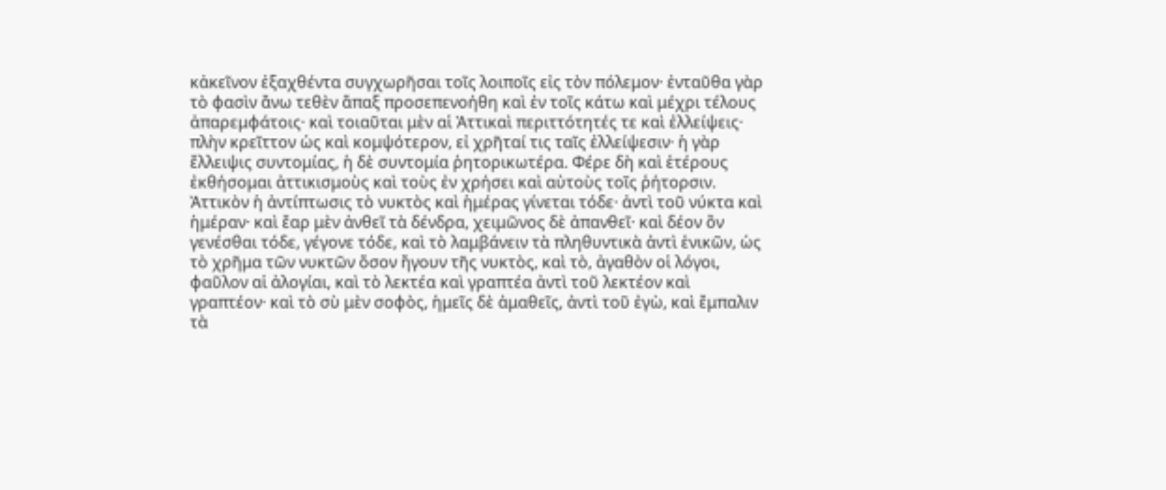κἀκεῖνον ἐξαχθέντα συγχωρῆσαι τοῖς λοιποῖς εἰς τὸν πόλεμον· ἐνταῦθα γὰρ τὸ φασὶν ἄνω τεθὲν ἅπαξ προσεπενοήθη καὶ ἐν τοῖς κάτω καὶ μέχρι τέλους ἀπαρεμφάτοις· καὶ τοιαῦται μὲν αἱ Ἀττικαὶ περιττότητές τε καὶ ἐλλείψεις· πλὴν κρεῖττον ὡς καὶ κομψότερον, εἰ χρῆταί τις ταῖς ἐλλείψεσιν· ἡ γὰρ ἔλλειψις συντομίας, ἡ δὲ συντομία ῥητορικωτέρα. Φέρε δὴ καὶ ἑτέρους ἐκθήσομαι ἀττικισμοὺς καὶ τοὺς ἐν χρήσει καὶ αὐτοὺς τοῖς ῥήτορσιν. Ἀττικὸν ἡ ἀντίπτωσις τὸ νυκτὸς καὶ ἡμέρας γίνεται τόδε· ἀντὶ τοῦ νύκτα καὶ ἡμέραν· καὶ ἔαρ μὲν ἀνθεῖ τὰ δένδρα, χειμῶνος δὲ ἀπανθεῖ· καὶ δέον ὂν γενέσθαι τόδε, γέγονε τόδε, καὶ τὸ λαμβάνειν τὰ πληθυντικὰ ἀντὶ ἑνικῶν, ὡς τὸ χρῆμα τῶν νυκτῶν ὅσον ἤγουν τῆς νυκτὸς, καὶ τὸ, ἀγαθὸν οἱ λόγοι, φαῦλον αἱ ἀλογίαι, καὶ τὸ λεκτέα καὶ γραπτέα ἀντὶ τοῦ λεκτέον καὶ γραπτέον· καὶ τὸ σὺ μὲν σοφὸς, ἡμεῖς δὲ ἀμαθεῖς, ἀντὶ τοῦ ἐγὼ, καὶ ἔμπαλιν τὰ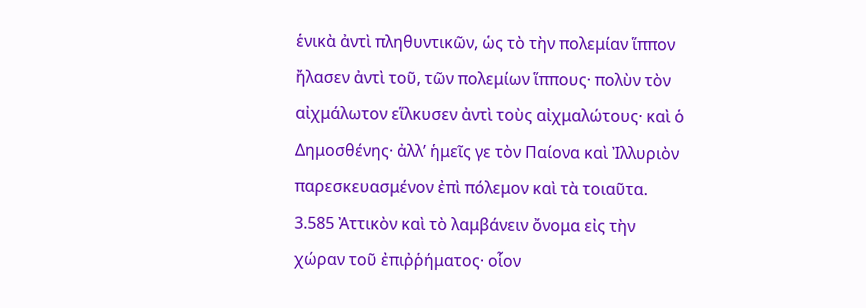ἑνικὰ ἀντὶ πληθυντικῶν, ὡς τὸ τὴν πολεμίαν ἵππον ἤλασεν ἀντὶ τοῦ, τῶν πολεμίων ἵππους· πολὺν τὸν αἰχμάλωτον εἵλκυσεν ἀντὶ τοὺς αἰχμαλώτους· καὶ ὁ Δημοσθένης· ἀλλ’ ἡμεῖς γε τὸν Παίονα καὶ Ἰλλυριὸν παρεσκευασμένον ἐπὶ πόλεμον καὶ τὰ τοιαῦτα.
3.585 Ἀττικὸν καὶ τὸ λαμβάνειν ὄνομα εἰς τὴν χώραν τοῦ ἐπιῤῥήματος· οἷον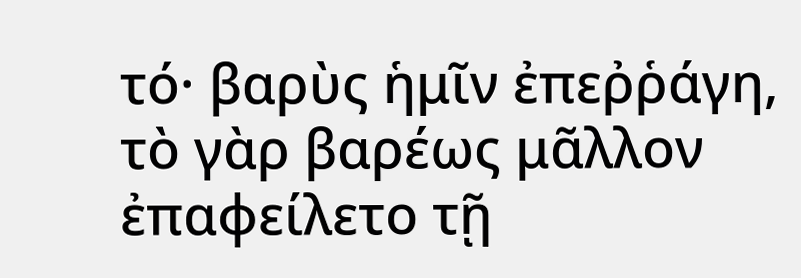τό· βαρὺς ἡμῖν ἐπεῤῥάγη, τὸ γὰρ βαρέως μᾶλλον ἐπαφείλετο τῇ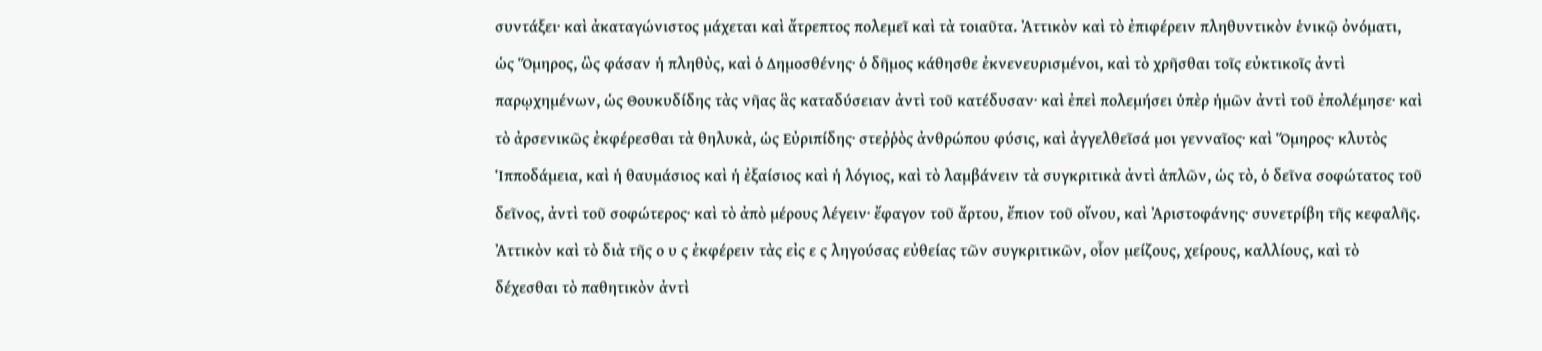συντάξει· καὶ ἀκαταγώνιστος μάχεται καὶ ἄτρεπτος πολεμεῖ καὶ τὰ τοιαῦτα. Ἀττικὸν καὶ τὸ ἐπιφέρειν πληθυντικὸν ἑνικῷ ὀνόματι, ὡς Ὅμηρος, ὣς φάσαν ἡ πληθὺς, καὶ ὁ Δημοσθένης· ὁ δῆμος κάθησθε ἐκνενευρισμένοι, καὶ τὸ χρῆσθαι τοῖς εὐκτικοῖς ἀντὶ παρῳχημένων, ὡς Θουκυδίδης τὰς νῆας ἃς καταδύσειαν ἀντὶ τοῦ κατέδυσαν· καὶ ἐπεὶ πολεμήσει ὑπὲρ ἡμῶν ἀντὶ τοῦ ἐπολέμησε· καὶ τὸ ἀρσενικῶς ἐκφέρεσθαι τὰ θηλυκὰ, ὡς Εὐριπίδης· στεῤῥὸς ἀνθρώπου φύσις, καὶ ἀγγελθεῖσά μοι γενναῖος· καὶ Ὅμηρος· κλυτὸς Ἱπποδάμεια, καὶ ἡ θαυμάσιος καὶ ἡ ἐξαίσιος καὶ ἡ λόγιος, καὶ τὸ λαμβάνειν τὰ συγκριτικὰ ἀντὶ ἁπλῶν, ὡς τὸ, ὁ δεῖνα σοφώτατος τοῦ δεῖνος, ἀντὶ τοῦ σοφώτερος· καὶ τὸ ἀπὸ μέρους λέγειν· ἔφαγον τοῦ ἄρτου, ἔπιον τοῦ οἴνου, καὶ Ἀριστοφάνης· συνετρίβη τῆς κεφαλῆς. Ἀττικὸν καὶ τὸ διὰ τῆς ο υ ς ἐκφέρειν τὰς εἰς ε ς ληγούσας εὐθείας τῶν συγκριτικῶν, οἷον μείζους, χείρους, καλλίους, καὶ τὸ δέχεσθαι τὸ παθητικὸν ἀντὶ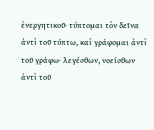ἐνεργητικοῦ· τύπτομαι τὸν δεῖνα ἀντὶ τοῦ τύπτω, καὶ γράφομαι ἀντὶ τοῦ γράφω· λεγέσθων, νοείσθων ἀντὶ τοῦ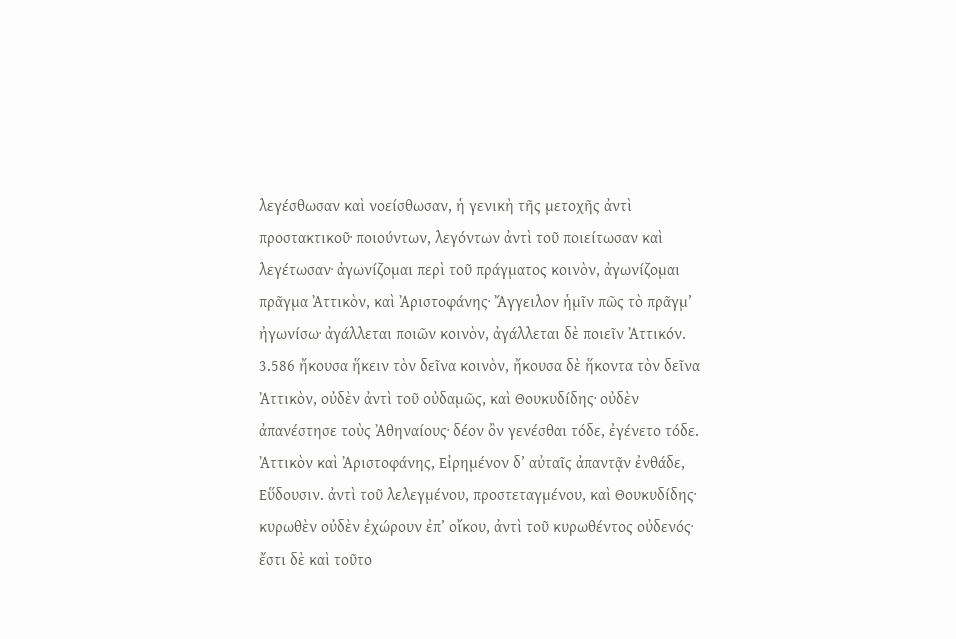λεγέσθωσαν καὶ νοείσθωσαν, ἡ γενικὴ τῆς μετοχῆς ἀντὶ προστακτικοῦ· ποιούντων, λεγόντων ἀντὶ τοῦ ποιείτωσαν καὶ λεγέτωσαν· ἀγωνίζομαι περὶ τοῦ πράγματος κοινὸν, ἀγωνίζομαι πρᾶγμα Ἀττικὸν, καὶ Ἀριστοφάνης· Ἄγγειλον ἡμῖν πῶς τὸ πρᾶγμ’ ἠγωνίσω· ἀγάλλεται ποιῶν κοινὸν, ἀγάλλεται δὲ ποιεῖν Ἀττικόν.
3.586 ἤκουσα ἥκειν τὸν δεῖνα κοινὸν, ἤκουσα δὲ ἥκοντα τὸν δεῖνα Ἀττικὸν, οὐδὲν ἀντὶ τοῦ οὐδαμῶς, καὶ Θουκυδίδης· οὐδὲν ἀπανέστησε τοὺς Ἀθηναίους· δέον ὂν γενέσθαι τόδε, ἐγένετο τόδε. Ἀττικὸν καὶ Ἀριστοφάνης, Εἰρημένον δ’ αὐταῖς ἀπαντᾷν ἐνθάδε, Εὕδουσιν. ἀντὶ τοῦ λελεγμένου, προστεταγμένου, καὶ Θουκυδίδης· κυρωθὲν οὐδὲν ἐχώρουν ἐπ’ οἴκου, ἀντὶ τοῦ κυρωθέντος οὐδενός· ἔστι δὲ καὶ τοῦτο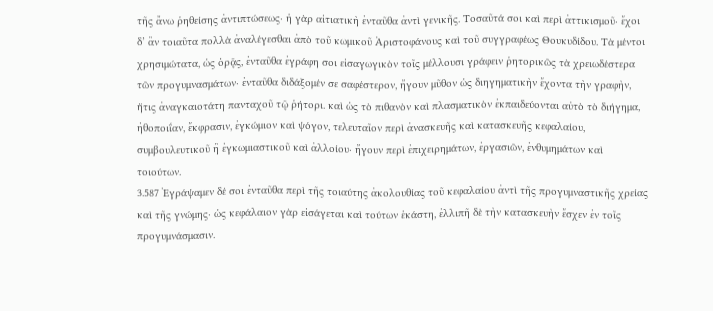τῆς ἄνω ῥηθείσης ἀντιπτώσεως· ἡ γὰρ αἰτιατικὴ ἐνταῦθα ἀντὶ γενικῆς. Τοσαῦτά σοι καὶ περὶ ἀττικισμοῦ· ἔχοι δ’ ἂν τοιαῦτα πολλὰ ἀναλέγεσθαι ἀπὸ τοῦ κωμικοῦ Ἀριστοφάνους καὶ τοῦ συγγραφέως Θουκυδίδου. Τὰ μέντοι χρησιμώτατα, ὡς ὁρᾷς, ἐνταῦθα ἐγράφη σοι εἰσαγωγικὸν τοῖς μέλλουσι γράφειν ῥητορικῶς τὰ χρειωδέστερα τῶν προγυμνασμάτων· ἐνταῦθα διδάξομέν σε σαφέστερον, ἤγουν μῦθον ὡς διηγηματικὴν ἔχοντα τὴν γραφὴν, ἥτις ἀναγκαιοτάτη πανταχοῦ τῷ ῥήτορι. καὶ ὡς τὸ πιθανὸν καὶ πλασματικὸν ἐκπαιδεύονται αὐτὸ τὸ διήγημα, ἠθοποιΐαν, ἔκφρασιν, ἐγκώμιον καὶ ψόγον, τελευταῖον περὶ ἀνασκευῆς καὶ κατασκευῆς κεφαλαίου, συμβουλευτικοῦ ἢ ἐγκωμιαστικοῦ καὶ ἀλλοίου· ἤγουν περὶ ἐπιχειρημάτων, ἐργασιῶν, ἐνθυμημάτων καὶ τοιούτων.
3.587 Ἐγράψαμεν δέ σοι ἐνταῦθα περὶ τῆς τοιαύτης ἀκολουθίας τοῦ κεφαλαίου ἀντὶ τῆς προγυμναστικῆς χρείας καὶ τῆς γνώμης· ὡς κεφάλαιον γὰρ εἰσάγεται καὶ τούτων ἑκάστη, ἐλλιπῆ δὲ τὴν κατασκευὴν ἔσχεν ἐν τοῖς προγυμνάσμασιν.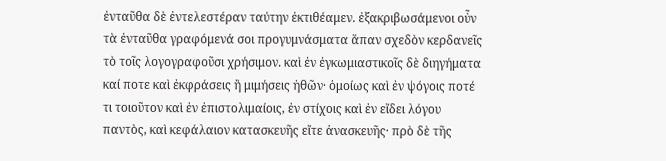ἐνταῦθα δὲ ἐντελεστέραν ταύτην ἐκτιθέαμεν. ἐξακριβωσάμενοι οὖν τὰ ἐνταῦθα γραφόμενά σοι προγυμνάσματα ἅπαν σχεδὸν κερδανεῖς τὸ τοῖς λογογραφοῦσι χρήσιμον. καὶ ἐν ἐγκωμιαστικοῖς δὲ διηγήματα καί ποτε καὶ ἐκφράσεις ἢ μιμήσεις ἠθῶν· ὁμοίως καὶ ἐν ψόγοις ποτέ τι τοιοῦτον καὶ ἐν ἐπιστολιμαίοις, ἐν στίχοις καὶ ἐν εἴδει λόγου παντὸς, καὶ κεφάλαιον κατασκευῆς εἴτε ἀνασκευῆς· πρὸ δὲ τῆς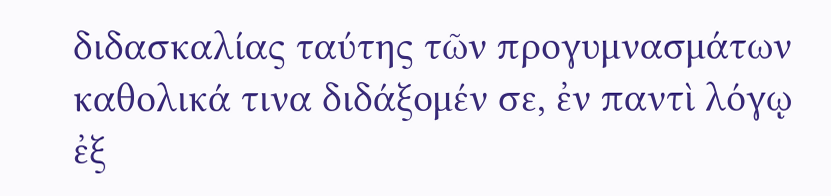διδασκαλίας ταύτης τῶν προγυμνασμάτων καθολικά τινα διδάξομέν σε, ἐν παντὶ λόγῳ ἐξ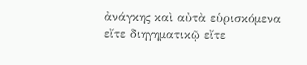ἀνάγκης καὶ αὐτὰ εὑρισκόμενα εἴτε διηγηματικῷ εἴτε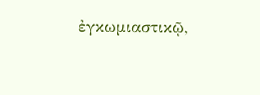ἐγκωμιαστικῷ,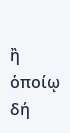ἢ ὁποίῳ δή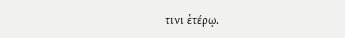τινι ἑτέρῳ.